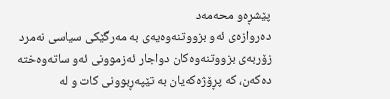پێشڕەو محەمەد
دەروازەی ئەو بزووتنەوەیەی بە مەرگێکی سیاسی نەمرد
زۆربەی بزووتنەوەکان دواجار ئەزموونی ئەو ساتەوەختە دەکەن، کە پڕۆژەکەیان بە تێپەڕبوونی کات و لە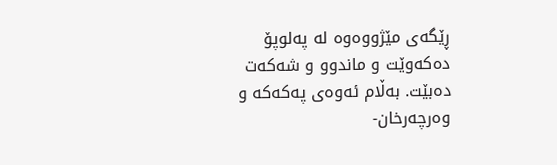ڕێگەی مێژووەوە لە پەلوپۆ دەکەوێت و ماندوو و شەکەت دەبێت. بەڵام ئەوەی پەکەکە و وەرچەرخان-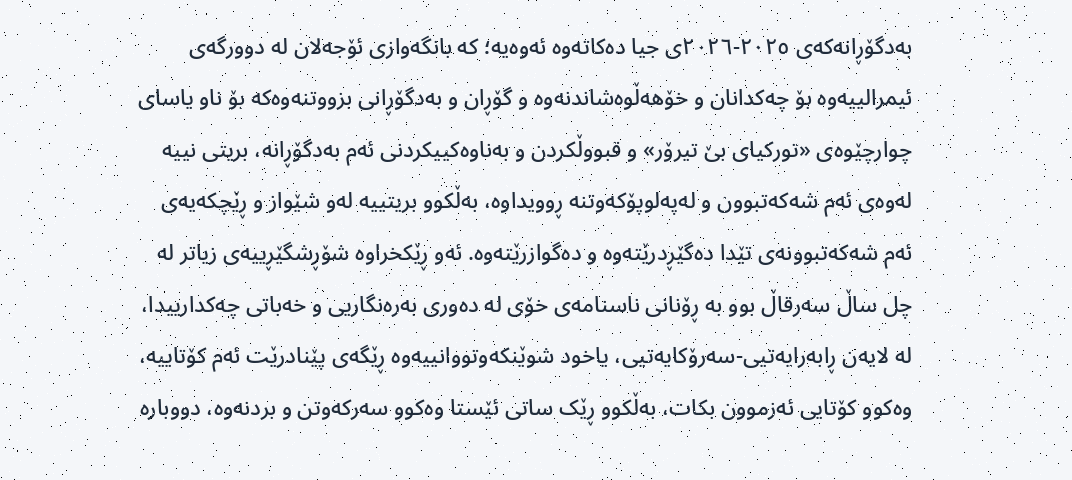بەدگۆڕانەکەی ٢٠٢٥-٢٠٢٦ی جیا دەکاتەوە ئەوەیە؛ کە بانگەوازی ئۆجەلان لە دوورگەی ئیمرالییەوە بۆ چەکدانان و خۆهەڵوەشاندنەوە و گۆڕان و بەدگۆڕانی بزووتنەوەکە بۆ ناو یاسای چوارچێوەی «تورکیای بێ تیرۆر» و قبووڵکردن و بەناوەکییکردنی ئەم بەدگۆڕانە، بریتی نییە لەوەی ئەم شەکەتبوون و لەپەلوپۆکەوتنە ڕوویداوە، بەڵکوو بریتییە لەو شێواز و ڕێچکەیەی ئەم شەکەتبوونەی تێدا دەگێڕدرێتەوە و دەگوازرێتەوە. ئەو ڕێکخراوە شۆڕشگێڕییەی زیاتر لە چل ساڵ سەرقاڵ بوو بە ڕۆنانی ناسنامەی خۆی لە دەوری بەرەنگاریی و خەباتی چەکدارییدا، لە لایەن ڕابەرایەتیی-سەرۆکایەتیی، یاخود شوێنکەوتووانییەوە ڕێگەی پێنادرێت ئەم کۆتاییە، وەکوو کۆتایی ئەزموون بکات، بەڵکوو ڕێک ساتی ئێستا وەکوو سەرکەوتن و بردنەوە، دووبارە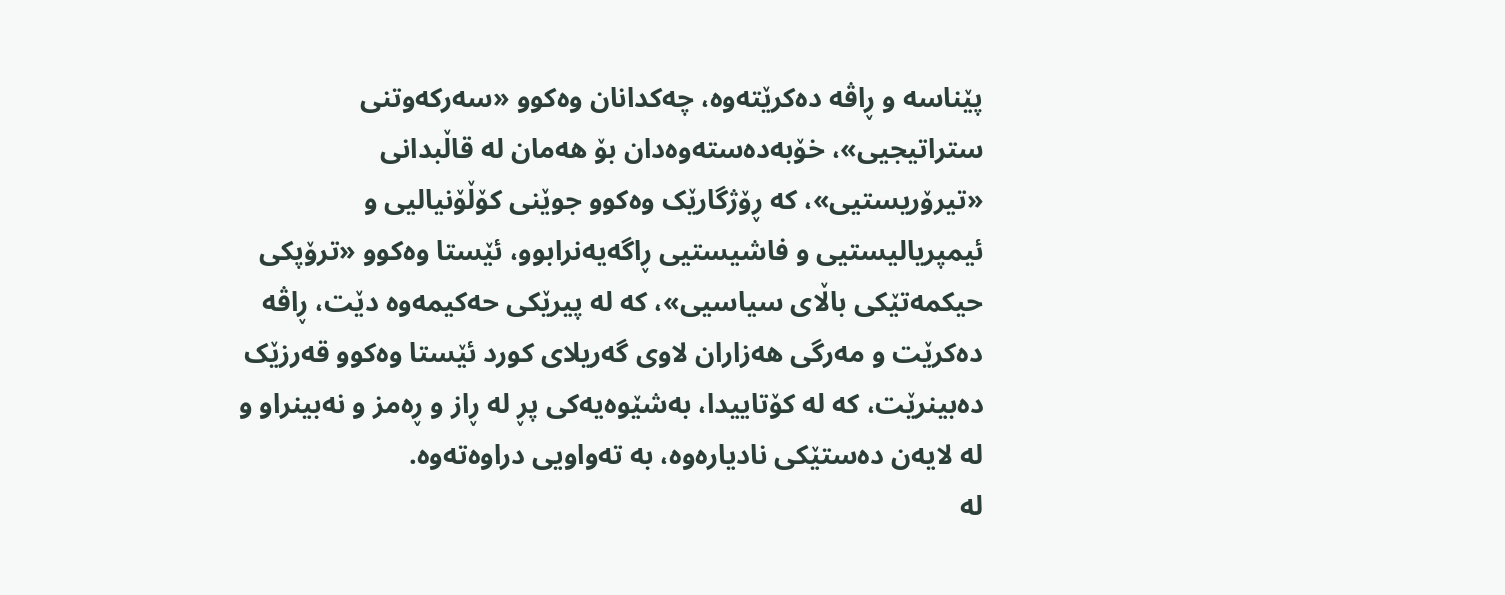پێناسە و ڕاڤە دەکرێتەوە، چەکدانان وەکوو «سەرکەوتنی ستراتیجیی»، خۆبەدەستەوەدان بۆ هەمان لە قاڵبدانی «تیرۆریستیی»، کە ڕۆژگارێک وەکوو جوێنی کۆڵۆنیالیی و ئیمپریالیستیی و فاشیستیی ڕاگەیەنرابوو، ئێستا وەکوو «ترۆپکی حیکمەتێکی باڵای سیاسیی»، کە لە پیرێکی حەکیمەوە دێت، ڕاڤە دەکرێت و مەرگی هەزاران لاوی گەریلای کورد ئێستا وەکوو قەرزێک دەبینرێت، کە لە کۆتاییدا، بەشێوەیەکی پڕ لە ڕاز و ڕەمز و نەبینراو و لە لایەن دەستێکی نادیارەوە، بە تەواویی دراوەتەوە.
لە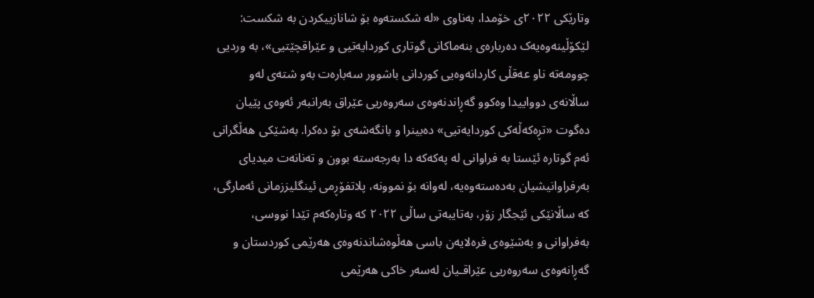وتارێکی ٢٠٢٢ی خۆمدا، بەناوی «لە شکستەوە بۆ شانازییکردن بە شکست: لێکۆڵینەوەیەک دەربارەی بنەماکانی گوتاری کوردایەتیی و عێراقچێتیی»، بە وردیی چوومەتە ناو عەقڵی کاردانەوەیی کوردانی باشوور سەبارەت بەو شتەی لەو ساڵانەی دوواییدا وەکوو گەڕاندنەوەی سەروەریی عێراق بەرانبەر ئەوەی پێیان دەگوت «تڕەکەڵەکی کوردایەتیی» دەبینرا و بانگەشەی بۆ دەکرا. بەشێکی هەڵگرانی ئەم گوتارە ئێستا بە فراوانی لە پەکەکە دا بەرجەستە بوون و تەنانەت میدیای بەرفراوانیشیان بەدەستەوەیە، لەوانە بۆ نموونە، پلاتفۆڕمی ئینگلیززمانی ئەمارگی، کە ساڵانێکی ئێجگار زۆر، بەتایبەتی ساڵی ٢٠٢٢ کە وتارەکەم تێدا نووسی، بەفراوانی و بەشێوەی فرەلایەن باسی هەڵوەشاندنەوەی هەرێمی کوردستان و گەڕانەوەی سەروەریی عێراقـیان لەسەر خاکی هەرێمی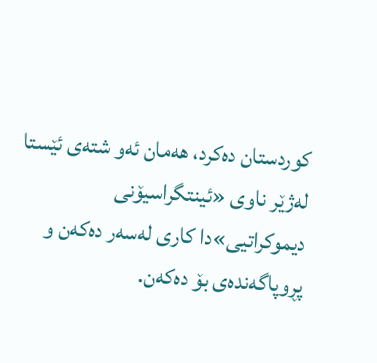کوردستان دەکرد، هەمان ئەو شتەی ئێستا لەژێر ناوی «ئینتگراسیۆنی دیموکراتیی»دا کاری لەسەر دەکەن و پڕوپاگەندەی بۆ دەکەن.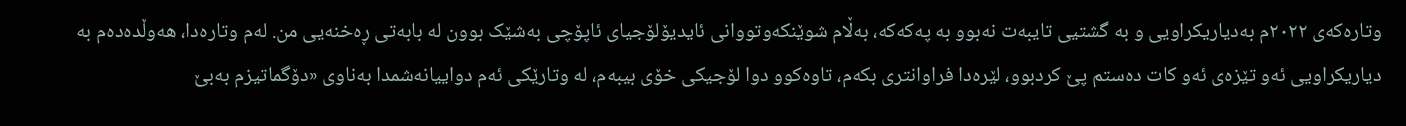وتارەکەی ٢٠٢٢م بەدیاریکراویی و بە گشتیی تایبەت نەبوو بە پەکەکە، بەڵام شوێنکەوتووانی ئایدیۆلۆجیای ئاپۆچی بەشێک بوون لە بابەتی ڕەخنەیی من. لەم وتارەدا، هەوڵدەدەم بە دیاریکراویی ئەو تێزەی ئەو کات دەستم پێ کردبوو، لێرەدا فراوانتری بکەم، تاوەکوو دوا لۆجیکی خۆی بیبەم، لە وتارێکی ئەم دواییانەشمدا بەناوی «دۆگماتیزم بەبێ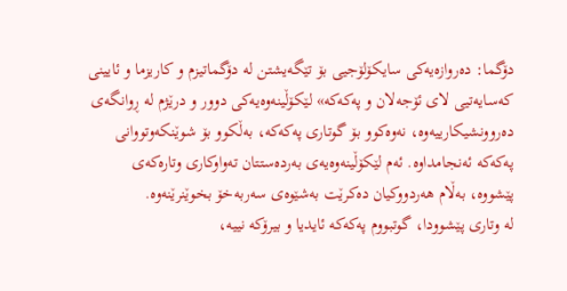دۆگما: دەروازەیەکی سایکۆلۆجیی بۆ تێگەیشتن لە دۆگماتیزم و کاریزما و ئایینی کەسایەتیی لای ئۆجەلان و پەکەکە» لێکۆڵینەوەیەکی دوور و درێژم لە ڕوانگەی دەروونشیکارییەوە، نەوەکوو بۆ گوتاری پەکەکە، بەڵکوو بۆ شوێنکەوتووانی پەکەکە ئەنجامداوە. ئەم لێکۆڵینەوەیەی بەردەستتان تەواوکاری وتارەکەی پێشووە، بەڵام هەردووکیان دەکرێت بەشێوەی سەربەخۆ بخوێنرێنەوە.
لە وتاری پێشوودا، گوتبووم پەکەکە ئایدیا و بیرۆکە نییە،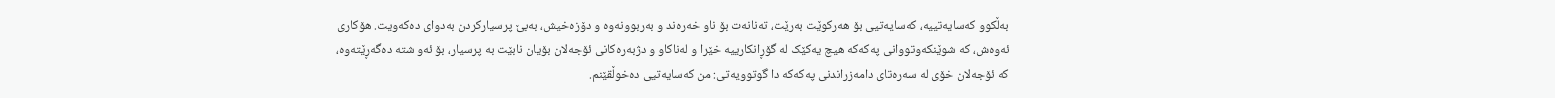بەڵکوو کەسایەتییە، کەسایەتیی بۆ هەرکوێت بەرێت، تەنانەت بۆ ناو خەرەند و بەربوونەوە و دۆزەخیش، بەبێ پرسیارکردن بەدوای دەکەویت. هۆکاری ئەوەش، کە شوێنکەوتووانی پەکەکە هیچ یەکێک لە گۆڕانکارییە خێرا و لەناکاو و دژبەرەکانی ئۆجەلان بۆیان نابێت بە پرسیار، بۆ ئەو شتە دەگەڕێتەوە، کە ئۆجەلان خۆی لە سەرەتای دامەزراندنی پەکەکە دا گوتوویەتی: من کەسایەتیی دەخوڵقێنم.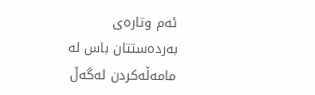ئەم وتارەی بەردەستتان باس لە مامەڵەکردن لەگەڵ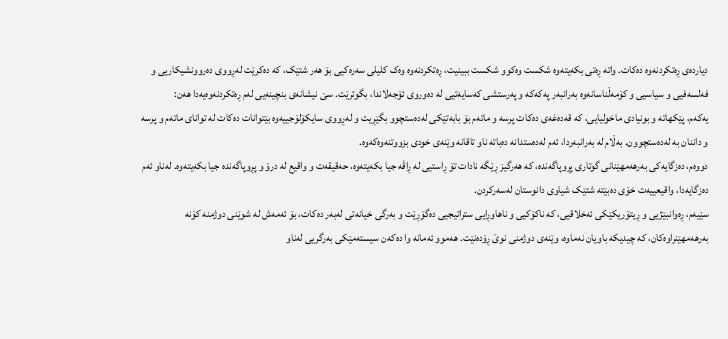دیاردەی ڕەتکردنەوە دەکات. واتە ڕەتی بکەیتەوە شکست وەکوو شکست ببینیت، ڕەتکردنەوە وەک کلیلی سەرەکیی بۆ هەر شتێک، کە دەکرێت لەڕووی دەروونشیکاریی و فەلسەفیی و سیاسیی و کۆمەڵناسانەوە بەرانبەر پەکەکە و پەرستشی کەسایەتیی لە دەوروی ئۆجەلاندا، بگوترێت. سێ نیشانەی بنچینەیی لەم ڕەتکردنەوەیەدا هەن:
یەکەم، پێکهاتە و بونیادی ماخولیایی، کە قەدەغەی دەکات پرسە و ماتەم بۆ بابەتێکی لەدەستچوو بگێڕیت و لەڕووی سایکۆلۆجییەوە بێتوانات دەکات لە توانای ماتەم و پرسە و داننان بە لەدەستچوون. بەڵام لە بەرانبەردا، ئەم لەدەستدانە دەباتە ناو تاقانە وێنەی خودی بزووتنەوەکەوە.
دووەم، دەزگایەکی بەرهەمهێنانی گوتاری پڕوپاگەندە، کە هەرگیز ڕێگە نادات تۆ ڕاستیی لە ڕاڤە جیا بکەیتەوە، حەقیقەت و واقیع لە درۆ و پڕوپاگەندە جیا بکەیتەوە. لەناو ئەم دەزگایەدا، واقیعییەت خۆی دەبێتە شتێک شیاوی دانوستان لەسەرکردن.
سێیەم، ڕەوانبێژیی و ڕیتۆریکێکی ئەخلاقیی، کە ناکۆکیی و ناهاوڕایی ستراتیجیی دەگۆڕێت و بەرگی خیانەتی لەبەر دەکات، بۆ ئەمەش لە شوێنی دوژمنە کۆنە بەرهەمهێنراوەکان، کە چیدیکە باویان نەماوە، وێنەی دوژمنی نوێ ڕۆدەنێت. هەموو ئەمانە وا دەکەن سیستەمێکی بەرگریی لەناو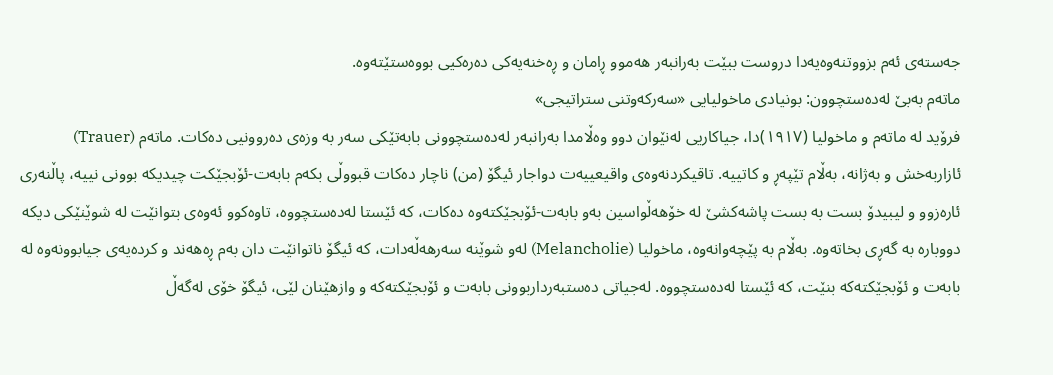جەستەی ئەم بزووتنەوەیەدا دروست ببێت بەرانبەر هەموو ڕامان و ڕەخنەیەکی دەرەکیی بووەستێتەوە.
ماتەم بەبێ لەدەستچوون: بونیادی ماخولیایی «سەرکەوتنی ستراتیجی»
فرۆید لە ماتەم و ماخولیا (١٩١٧)دا، جیاکاریی لەنێوان دوو وەڵامدا بەرانبەر لەدەستچوونی بابەتێکی سەر بە وزەی دەروونیی دەکات. ماتەم (Trauer) ئازاربەخش و بەژانە، بەڵام تێپەڕ و کاتییە. تاقیکردنەوەی واقیعییەت دواجار ئیگۆ (من) ناچار دەکات قبووڵی بکەم بابەت-ئۆبجێکت چیدیکە بوونی نییە، پاڵنەری ئارەزوو و لیبیدۆ بست بە بست پاشەکشێ لە خۆهەڵواسین بەو بابەت-ئۆبجێکتەوە دەکات، کە ئێستا لەدەستچووە، تاوەکوو ئەوەی بتوانێت لە شوێنێکی دیکە دووبارە بە گەڕی بخاتەوە. بەڵام بە پێچەوانەوە، ماخولیا (Melancholie) لەو شوێنە سەرهەڵەدات، کە ئیگۆ ناتوانێت دان بەم ڕەهەند و کردەیەی جیابوونەوە لە بابەت و ئۆبجێکتەکە بنێت، کە ئێستا لەدەستچووە. لەجیاتی دەستبەرداربوونی بابەت و ئۆبجێکتەکە و وازهێنان لێی، ئیگۆ خۆی لەگەڵ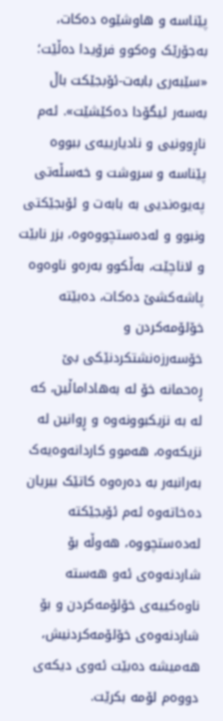پێناسە و هاوشێوە دەکات، بەجۆرێک وەکوو فرۆیدا دەڵێت؛ «سێبەری بابەت-ئۆبجێکت باڵ بەسەر ئیگۆدا دەکێشێت». ئەم ناڕوونیی و نادیارییەی ببووە پێناسە و سروشت و خەسڵەتی پەیوەندیی بە بابەت و ئۆبجێکتی ونبوو و لەدەستچووەوە، بزر نابێت و لاناچێت، بەڵکوو بەرەو ناوەوە پاشەکشێ دەکات، دەبێتە خۆلۆمەکردن و خۆسەرزەنشتکردنێکی بێ ڕەحمانە خۆ لە بەهاداماڵین، کە لە بە نزیکبوونەوە و ڕوانین لە نزیکەوە، هەموو کاردانەوەیەک بەرانبەر بە دەرەوە کاتێک بیریان دەخاتەوە ئەم ئۆبجێکتە لەدەستچووە، هەوڵە بۆ شاردنەوەی ئەو هەستە ناوەکییەی خۆلۆمەکردن و بۆ شاردنەوەی خۆلۆمەکردنیش، هەمیشە دەبێت ئەوی دیکەی دووەم لۆمە بکرێت.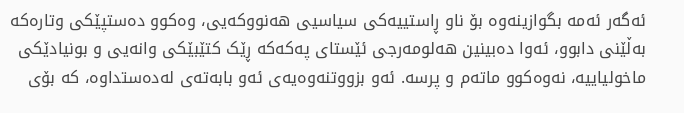ئەگەر ئەمە بگوازینەوە بۆ ناو ڕاستییەکی سیاسیی هەنووکەیی، وەکوو دەستپێکی وتارەکە بەڵێنی دابوو، ئەوا دەبینین هەلومەرجی ئێستای پەکەکە ڕێک کتێبێکی وانەیی و بونیادێکی ماخولیاییە، نەوەکوو ماتەم و پرسە. ئەو بزووتنەوەیەی ئەو بابەتەی لەدەستداوە، کە بۆی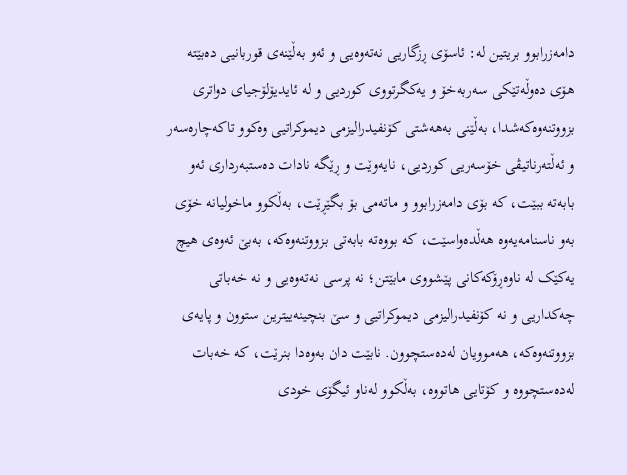دامەزرابوو بریتین لە: ئاسۆی ڕزگاریی نەتەوەیی و ئەو بەڵێنەی قوربانیی دەبێتە هۆی دەوڵەتێکی سەربەخۆ و یەکگرتووی کوردیی و لە ئایدیۆلۆجیای دواتری بزووتنەوەکەشدا، بەڵێنی بەهەشتی کۆنفیدرالیزمی دیموکراتیی وەکوو تاکەچارەسەر و ئەڵتەرناتیڤی خۆسەریی کوردیی، نایەوێت و ڕێگە نادات دەستبەرداری ئەو بابەتە ببێت، کە بۆی دامەزرابوو و ماتەمی بۆ بگێڕێت، بەڵکوو ماخولیانە خۆی بەو ناسنامەیەوە هەڵدەواسێت، کە بووەتە بابەتی بزووتنەوەکە، بەبێ ئەوەی هیچ یەکێک لە ناوەڕۆکەکانی پێشووی مابێتن؛ نە پرسی نەتەوەیی و نە خەباتی چەکداریی و نە کۆنفیدرالیزمی دیموکراتیی و سێ بنچینەییترین ستوون و پایەی بزووتنەوەکە، هەموویان لەدەستچوون. نابێت دان بەوەدا بنرێت، کە خەبات لەدەستچووە و کۆتایی هاتووە، بەڵکوو لەناو ئیگۆی خودی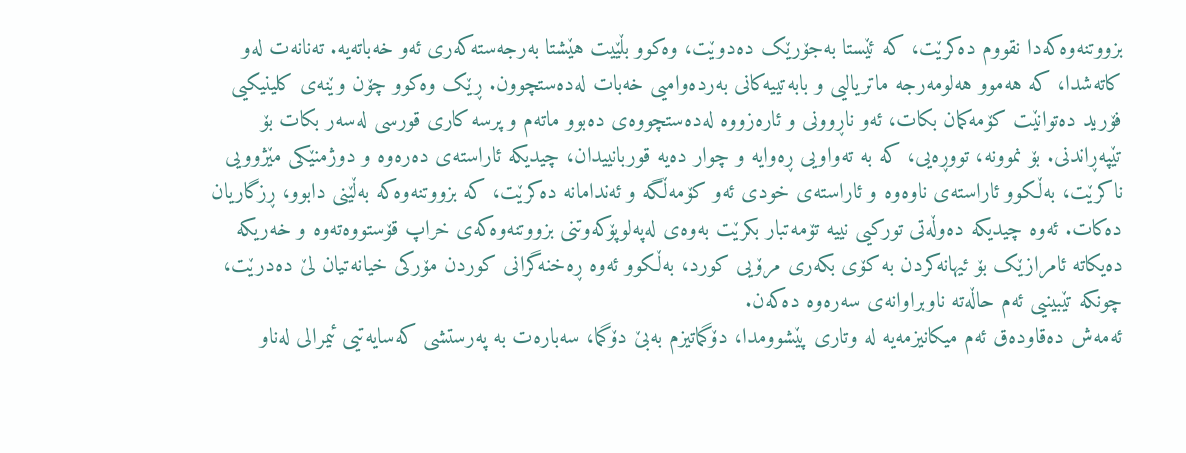بزووتنەوەکەدا نقووم دەکرێت، کە ئێستا بەجۆرێک دەدوێت، وەکوو بڵێیت هێشتا بەرجەستەکەری ئەو خەباتەیە. تەنانەت لەو کاتەشدا، کە هەموو هەلومەرجە ماتریالیی و بابەتییەکانی بەردەوامیی خەبات لەدەستچوون. ڕێک وەکوو چۆن وێنەی کلینیکیی فۆرید دەتوانێت کۆمەکمان بکات، ئەو ناڕوونی و ئارەزووە لەدەستچووەی دەبوو ماتەم و پرسە کاری قورسی لەسەر بکات بۆ تێپەڕاندنی. بۆ نموونە، تووڕەیی، کە بە تەواویی ڕەوایە و چوار دەیە قوربانییدان، چیدیکە ئاراستەی دەرەوە و دوژمنێکی مێژوویی ناکرێت، بەڵکوو ئاراستەی ناوەوە و ئاراستەی خودی ئەو کۆمەڵگە و ئەندامانە دەکرێت، کە بزووتنەوەکە بەڵێنی دابوو، ڕزگاریان دەکات. ئەوە چیدیکە دەوڵەتی تورکیی نییە تۆمەتبار بکرێت بەوەی لەپەلوپۆکەوتنی بزووتنەوەکەی خراپ قۆستووەتەوە و خەریکە دەیکاتە ئامرازێک بۆ ئیهانەکردن بە کۆی بکەری مرۆیی کورد، بەڵکوو ئەوە ڕەخنەگرانی کوردن مۆرکی خیانەتیان لێ دەدرێت، چونکە تێبینیی ئەم حاڵەتە ناوبراوانەی سەرەوە دەکەن.
ئەمەش دەقاودەق ئەم میکانیزمەیە لە وتاری پێشوومدا، دۆگماتیزم بەبێ دۆگما، سەبارەت بە پەرستشی کەسایەتیی ئیمرالی لەناو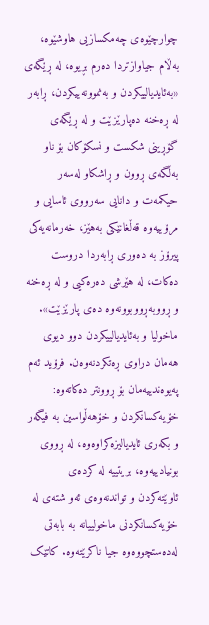چوارچێوەی چەمکسازیی هاوشێوە، بەڵام جیاوازتردا دەرم بڕیوە، لە ڕێگەی «بەئایدیالییکردن و بەنموونەییکردن، ڕابەر لە ڕەخنە دەپارێزێت و لە ڕێگەی گۆڕینی شکست و نسکۆکان بۆ ناو بەڵگەی ڕوون و ڕاشکاو لەسەر حیکمەت و دانایی سەرووی ئاسایی و مرۆییەوە قەڵغانێکی بەهێز، خەرمانەیەکی پیرۆز بە دەوری ڕابەردا دروست دەکات، لە هێرشی دەرەکیی و لە ڕەخنە و ڕووبەڕووبوونەوە دەی پارێزێت».
ماخولیا و بەئایدیالییکردن دوو دیوی هەمان دراوی ڕەتکردنەوەن. فرۆید ئەم پەیوەندییەمان بۆ ڕوونتر دەکاتەوە: خۆیەکسانکردن و خۆهەڵواسین بە فیگەر و بکەری ئایدیالیزەکراوەوە، لە ڕووی بونیادییەوە، بریتییە لە کردەی ئاوێتەکردن و تواندنەوەی ئەو شتەی لە خۆیەکسانکردنی ماخولییانە بە بابەتی لەدەستچووەوە جیا ناکرێتەوە. کاتێک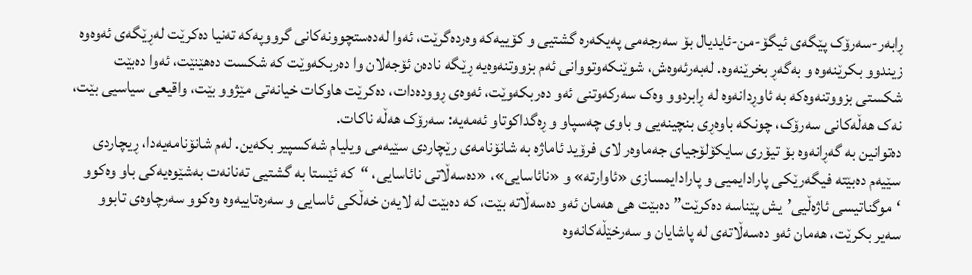ڕابەر-سەرۆک پێگەی ئیگۆ-من-ئایدیال بۆ سەرجەمی پەیکەرە گشتیی و کۆییەکە وەردەگرێت، ئەوا لەدەستچوونەکانی گرووپەکە تەنیا دەکرێت لەڕێگەی ئەوەوە زیندوو بکرێنەوە و بەگەڕ بخرێنەوە. لەبەرئەوەش، شوێنکەوتووانی ئەم بزووتنەوەیە ڕێگە نادەن ئۆجەلان وا دەربکەوێت کە شکست دەهێنێت، ئەوا دەبێت شکستی بزووتنەوەکە بە ئاوڕدانەوە لە ڕابردوو وەک سەرکەوتنی ئەو دەربکەوێت، ئەوەی ڕوودەدات، دەکرێت هاوکات خیانەتی مێژوو بێت، واقیعی سیاسیی بێت، نەک هەڵەکانی سەرۆک، چونکە باوەڕی بنچینەیی و باوی چەسپاو و ڕەگداکوتاو ئەمەیە: سەرۆک هەڵە ناکات.
دەتوانین بە گەڕانەوە بۆ تیۆری سایکۆلۆجیای جەماوەر لای فرۆید ئاماژە بە شانۆنامەی رێچاردی سێیەمی ویلیام شەکسپیر بکەین. لەم شانۆنامەیەدا، ڕیچاردی سێیەم دەبێتە فیگەرێکی پارادایمیی و پارادایمسازی «ئاوارتە» و «نائاسایی»، «دەسەڵاتی نائاسایی، “کە ئێستا بە گشتیی تەنانەت بەشێوەیەکی باو وەکوو ‘موگناتیسی ئاژەڵیی’یش پێناسە دەکرێت” دەبێت هی هەمان ئەو دەسەڵاتە بێت، کە دەبێت لە لایەن خەڵکی ئاسایی و سەرەتاییەوە وەکوو سەرچاوەی تابوو سەیر بکرێت، هەمان ئەو دەسەڵاتەی لە پاشایان و سەرخێڵەکانەوە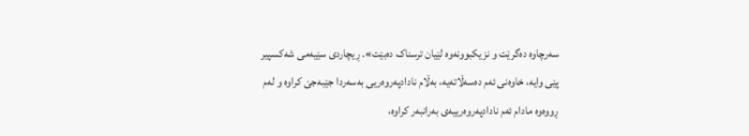سەرچاوە دەگرێت و نزیکبوونەوە لێیان ترسناک دەبێت». ڕیچاردی سێیەمی شەکسپیر پێی وایە، خاوەنی ئەم دەسەڵاتەیە، بەڵام نادادپەروەریی بەسەردا جێبەجێ کراوە و لەم ڕووەوە مادام ئەم نادادپەروەرییەی بەرانبەر کراوە،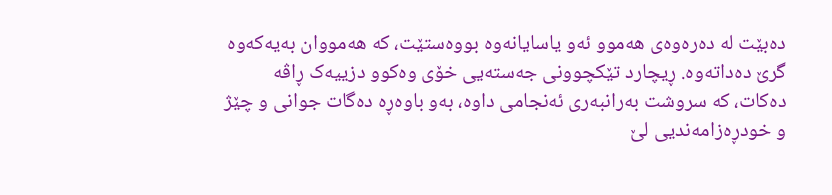دەبێت لە دەرەوەی هەموو ئەو یاسایانەوە بووەستێت، کە هەمووان بەیەکەوە گرێ دەداتەوە. ڕیچارد تێکچوونی جەستەیی خۆی وەکوو دزییەک ڕاڤە دەکات، کە سروشت بەرانبەری ئەنجامی داوە، بەو باوەڕە دەگات جوانی و چێژ و خودڕەزامەندیی لێ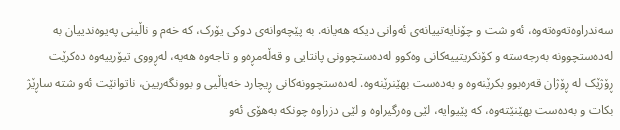سەندراوەتەوەتەوە، ئەو شت و چۆنایەتییانەی ئەوانی دیکە هەیانە. بە پێچەوانەی دوکی یۆرک، کە خەم و ناڵینی پەیوەندییان بە لەدەستچوونە بەرجەستە و کۆنکریتییەکانی وەکوو لەدەستچوونی پانتایی و قەڵەمڕەو و تاجەوە هەیە، لەڕووی تیۆرییەوە دەکرێت ڕۆژێک لە ڕۆژان قەرەبوو بکرێنەوە و بەدەست بهێنرێنەوە. لەدەستچوونەکانی ڕیچارد خەیاڵیی و بوونگەریین، ناتوانێت ئەو شتە ساڕێژ بکات و بەدەست بهێنێتەوە، کە پێیوایە، لێی وەرگیراوە و لێی دزراوە چونکە بەهۆی ئەو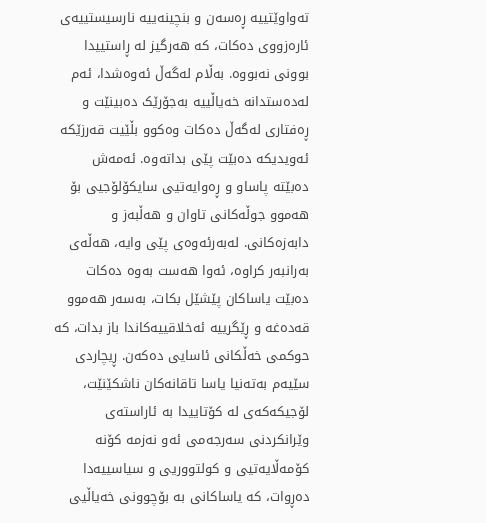تەواوێتییە ڕەسەن و بنچینەییە نارسیستییەی ئارەزووی دەکات، کە هەرگیز لە ڕاستییدا بوونی نەبووە. بەڵام لەگەڵ ئەوەشدا، ئەم لەدەستدانە خەیاڵییە بەجۆرێک دەبینێت و ڕەفتاری لەگەڵ دەکات وەکوو بڵێیت قەرزێکە ئەویدیکە دەبێت پێی بداتەوە. ئەمەش دەبێتە پاساو و ڕەوایەتیی سایکۆلۆجیی بۆ هەموو جوڵەکانی تاوان و هەڵبەز و دابەزەکانی. لەبەرئەوەی پێی وایە، هەڵەی بەرانبەر کراوە، ئەوا هەست بەوە دەکات دەبێت یاساکان پێشێل بکات، بەسەر هەموو قەدەغە و ڕێگرییە ئەخلاقییەکاندا باز بدات، کە حوکمی خەڵکانی ئاسایی دەکەن. ڕیچاردی سێیەم بەتەنیا یاسا تاقانەکان ناشکێنێت، لۆجیکەکەی لە کۆتاییدا بە ئاراستەی وێرانکردنی سەرجەمی ئەو نەزمە کۆنە کۆمەڵایەتیی و کولتووریی و سیاسییەدا دەڕوات، کە یاساکانی بە بۆچوونی خەیاڵیی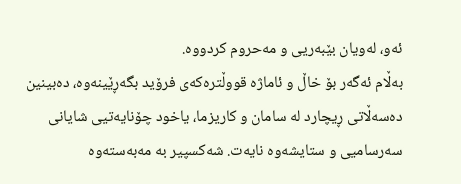ئەو، لەویان بێبەریی و مەحروم کردووە.
بەڵام ئەگەر بۆ خاڵ و ئاماژە قووڵترەکەی فرۆید بگەڕێینەوە، دەبینین دەسەڵاتی ڕیچارد لە سامان و کاریزما، یاخود چۆنایەتیی شایانی سەرسامیی و ستایشەوە نایەت. شەکسپیر بە مەبەستەوە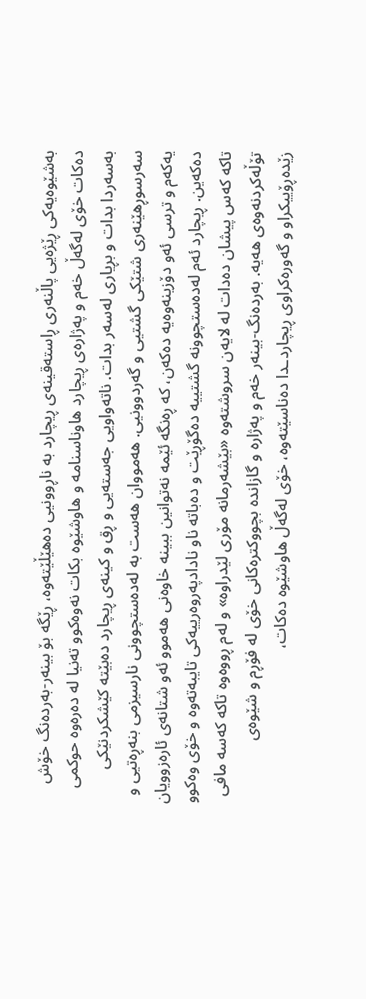بەشێوەیەکی ڕێژەیی پاڵنەری ڕاستەقینەی ڕیچارد بە ناڕوونیی دەهێڵێتەوە، ڕێگە بۆ بینەر-بەردەنگ خۆش دەکات خۆی لەگەڵ خەم و پەژارەی ڕیچارد هاوناسنامە و هاوشێوە بکات نەوەکوو تەنیا لە دەرەوە حوکمی بەسەردا بدات و بڕیاری لەسەر بدات. ناتەواویی جەستەیی و ڕق و کینەی ڕیچارد دەبێتە کێشکردنێکی سەرسوڕهێنەری شتێکی گشتیی و گەردوونیی. هەمووان هەست بە لەدەستچوونی نارسیزمی بنەڕەتیی و یەکەم و ترسی ئەو دۆزینەوەیە دەکەن، کە ڕەنگە ئێمە نەتوانین ببینە خاوەنی هەموو ئەو شتانەی ئارەزوویان دەکەین. ڕیچارد ئەم لەدەستچوونە گشتییە دەگۆڕێت و دەباتە ناو نادادپەروەرییەکی تایبەتەوە و خۆی وەکوو تاکە کەس پیشان دەدات لە لایەن سروشتەوە «بێشەرمانە مۆری لێدراوە» و لەم ڕووەوە تاکە کەسە مافی تۆڵەکردنەوەی هەیە. بەردەنگ-بینەر خەم و پەژارە و گازاندە بچووکترەکانی خۆی لە فۆڕم و شێوەی زێدەڕۆییکراو و گەورەکراوی ڕیچاردـدا دەناسێتەوە، خۆی لەگەڵ هاوشێوە دەکات،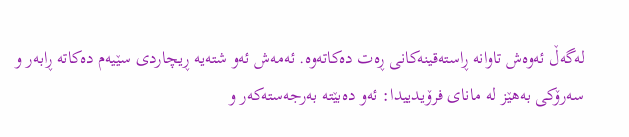لەگەڵ ئەوەش تاوانە ڕاستەقینەکانی ڕەت دەکاتەوە. ئەمەش ئەو شتەیە ڕیچاردی سێیەم دەکاتە ڕابەر و سەرۆکی بەهێز لە مانای فرۆیدییدا: ئەو دەبێتە بەرجەستەکەر و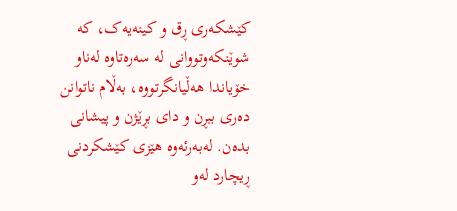کێشکەری ڕق و کینەیەک، کە شوێنکەوتووانی لە سەرەتاوە لەناو خۆیاندا هەڵیانگرتووە، بەڵام ناتوانن دەری ببڕن و دای بڕێژن و پیشانی بدەن. لەبەرئەوە هێزی کێشکردنی ڕیچارد لەو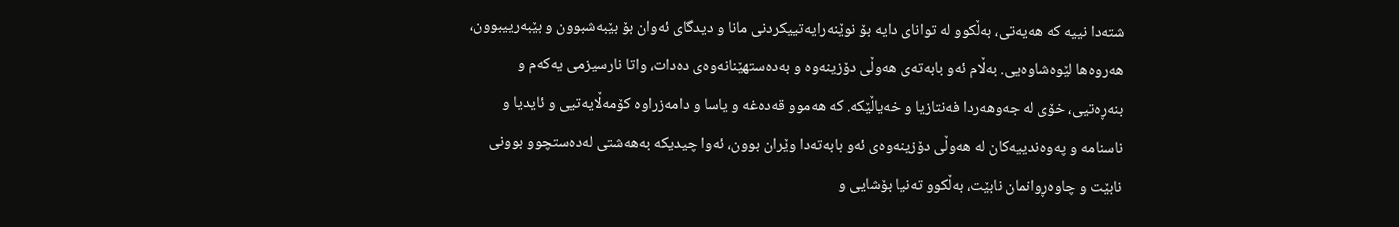شتەدا نییە کە هەیەتی، بەڵکوو لە توانای دایە بۆ نوێنەرایەتییکردنی مانا و دیدگای ئەوان بۆ بێبەشبوون و بێبەرییبوون، هەروەها لێوەشاوەیی. بەڵام ئەو بابەتەی هەوڵی دۆزینەوە و بەدەستهێنانەوەی دەدات، واتا نارسیزمی یەکەم و بنەڕەتیی، خۆی لە جەوهەردا فەنتازیا و خەیاڵێکە. کە هەموو قەدەغە و یاسا و دامەزراوە کۆمەڵایەتیی و ئایدیا و ناسنامە و پەوەندییەکان لە هەوڵی دۆزینەوەی ئەو بابەتەدا وێران بوون، ئەوا چیدیکە بەهەشتی لەدەستچوو بوونی نابێت و چاوەڕوانمان نابێت، بەڵکوو تەنیا بۆشایی و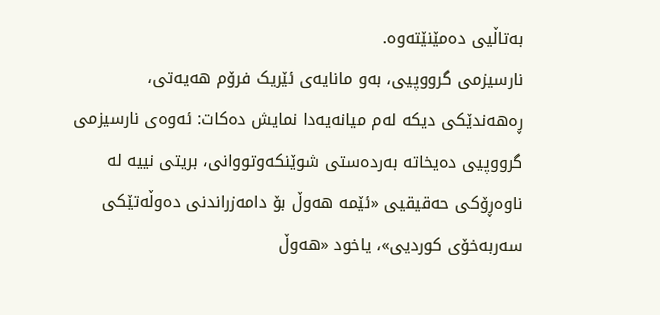بەتاڵیی دەمێنێتەوە.
نارسیزمی گرووپیی، بەو مانایەی ئێریک فرۆم هەیەتی، ڕەهەندێکی دیکە لەم میانەیەدا نمایش دەکات: ئەوەی نارسیزمی گرووپیی دەیخاتە بەردەستی شوێنکەوتووانی، بریتی نییە لە ناوەڕۆکی حەقیقیی «ئێمە هەوڵ بۆ دامەزراندنی دەوڵەتێکی سەربەخۆی کوردیی»، یاخود «هەوڵ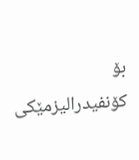بۆ کۆنفیدرالیزمێکی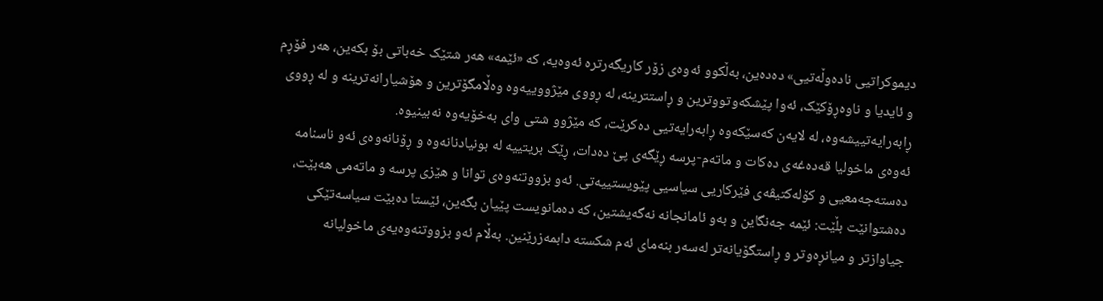دیموکراتیی نادەوڵەتیی» دەدەین، بەڵکوو ئەوەی زۆر کاریگەرترە ئەوەیە، کە «ئێمە» هەر شتێک خەباتی بۆ بکەین، هەر فۆڕم و ئایدیا و ناوەڕۆکێک، ئەوا پێشکەوتووترین و ڕاستترینە، لە ڕووی مێژووییەوە وەڵامگۆترین و هۆشیارانەترینە و لە ڕووی ڕابەرایەتییشەوە، لە لایەن کەسێکەوە ڕابەرایەتیی دەکرێت، کە مێژوو شتی وای بەخۆیەوە نەبینیوە.
ئەوەی ماخولیا قەدەغەی دەکات و ماتەم-پرسە ڕێگەی پێ دەدات، ڕێک بریتییە لە بونیادنانەوە و ڕۆنانەوەی ئەو ناسنامە دەستەجەمعیی و کۆلەکتیڤەی فێرکاریی سیاسیی پێویستییەتی. ئەو بزووتنەوەی توانا و هێزی پرسە و ماتەمی هەبێت، دەشتوانێت بڵێت: ئێمە جەنگاین و بەو ئامانجانە نەگەیشتین، کە دەمانویست پێیان بگەین، ئێستا دەبێت سیاسەتێکی جیاوازتر و میانڕەوتر و ڕاستگۆیانەتر لەسەر بنەمای ئەم شکستە دابمەزرێنین. بەڵام ئەو بزووتنەوەیەی ماخولیانە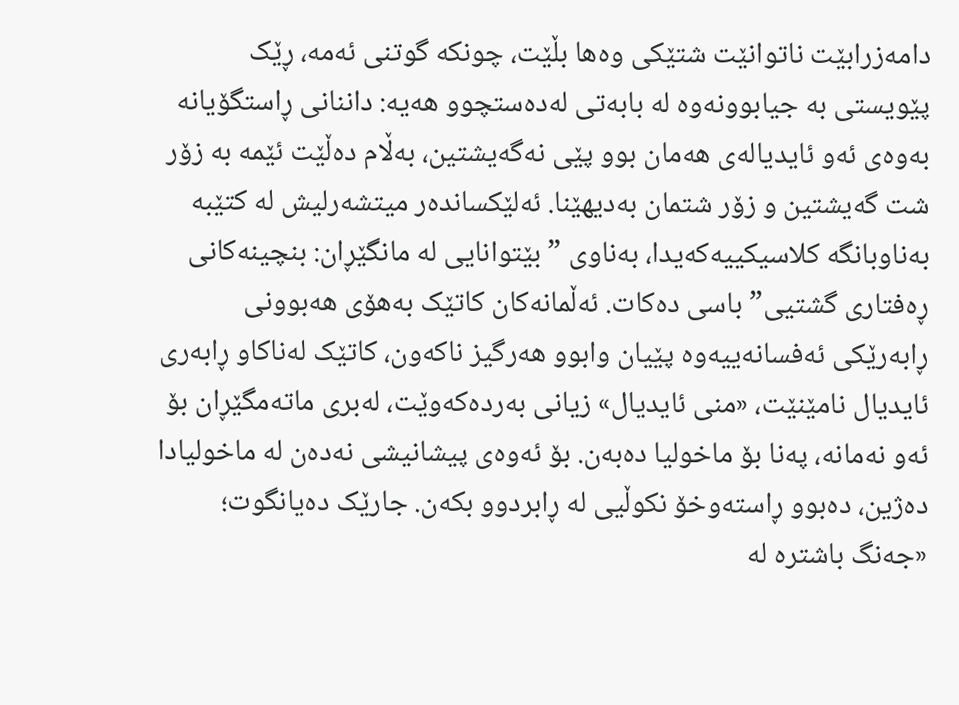دامەزرابێت ناتوانێت شتێکی وەها بڵێت، چونکە گوتنی ئەمە، ڕێک پێویستی بە جیابوونەوە لە بابەتی لەدەستچوو هەیە: داننانی ڕاستگۆیانە بەوەی ئەو ئایدیالەی هەمان بوو پێی نەگەیشتین، بەڵام دەڵێت ئێمە بە زۆر شت گەیشتین و زۆر شتمان بەدیهێنا. ئەلێکساندەر میتشەرلیش لە کتێبە بەناوبانگە کلاسیکییەکەیدا، بەناوی ” بێتوانایی لە مانگێڕان: بنچینەکانی ڕەفتاری گشتیی” باسی دەکات. ئەڵمانەکان کاتێک بەهۆی هەبوونی ڕابەرێکی ئەفسانەییەوە پێیان وابوو هەرگیز ناکەون، کاتێک لەناکاو ڕابەری ئایدیال نامێنێت، «منی ئایدیال» زیانی بەردەکەوێت، لەبری ماتەمگێڕان بۆ ئەو نەمانە، پەنا بۆ ماخولیا دەبەن. بۆ ئەوەی پیشانیشی نەدەن لە ماخولیادا دەژین، دەبوو ڕاستەوخۆ نکوڵیی لە ڕابردوو بکەن. جارێک دەیانگوت؛ «جەنگ باشترە لە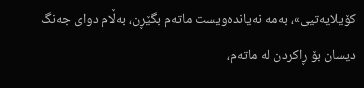کۆیلایەتیی»، بەمە نەیاندەویست ماتەم بگێڕن، بەڵام دوای جەنگ دیسان بۆ ڕاکردن لە ماتەم،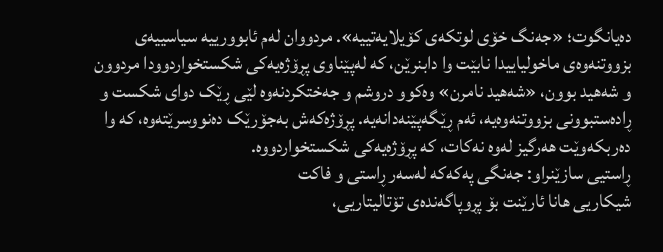دەیانگوت؛ «جەنگ خۆی لوتکەی کۆیلایەتییە». مردووان لەم ئابوورییە سیاسییەی بزووتنەوەی ماخولیاییدا نابێت وا دابنرێن، کە لەپێناوی پڕۆژەیەکی شکستخواردوودا مردوون و شەهید بوون، «شەهید نامرن» وەکوو دروشم و جەختکردنەوە لێی ڕێک دوای شکست و ڕادەستبوونی بزووتنەوەیە، ئەم ڕێگەپێنەدانەیە. پڕۆژەکەش بەجۆرێک دەنووسرێتەوە، کە وا دەربکەوێت هەرگیز لەوە نەکات، کە پڕۆژەیەکی شکستخواردووە.
ڕاستیی سازێنراو: جەنگی پەکەکە لەسەر ڕاستی و فاکت
شیکاریی هانا ئارێنت بۆ پڕوپاگەندەی تۆتالیتاریی،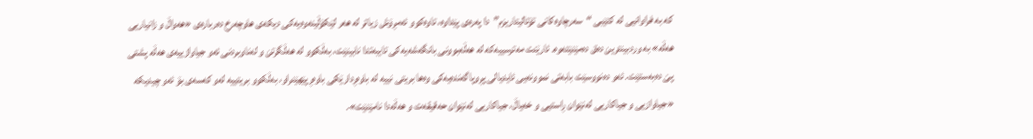کە بە فراوانیی لە کتێبی “سەرچاوەکانی تۆتالیتاریزم”دا پەرەی پێداوە، تاوەکوو ئەمڕۆش زیاتر لە هەر لێکۆڵینەوەیەکی دیکەی هاوچەرخ دەربارەی «هەواڵ و زانیاریی هەڵە» بە وردبینترین دەق دەمێنێتەوە. ئارێنت مەترسییەکە لە هەڵەبوونی بانگەشەیەکی تایبەتدا نابینێت، بەڵکوو لە هەڵگرتن و لەناوبردنی ئەو جیاوازییەی هەڵە پشتی پێ دەبەستێت. ئەو دەنووسێت بابەتی نموونەیی ئایدیالی پڕوپاگەندەیەکی وەها بریتی نییە لە باوەڕدارێکی باوەڕپێهێنراو، بەڵکوو بریتییە لەو کەسەی بۆ ئەو چیدیکە «جیاوازیی و جیاکاریی لەنێوان ڕاستیی و خەیاڵ، جیاکاریی لەنێوان حەقیقەت و هەڵەدا نامێنێت».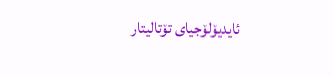ئایدیۆلۆجیای تۆتالیتار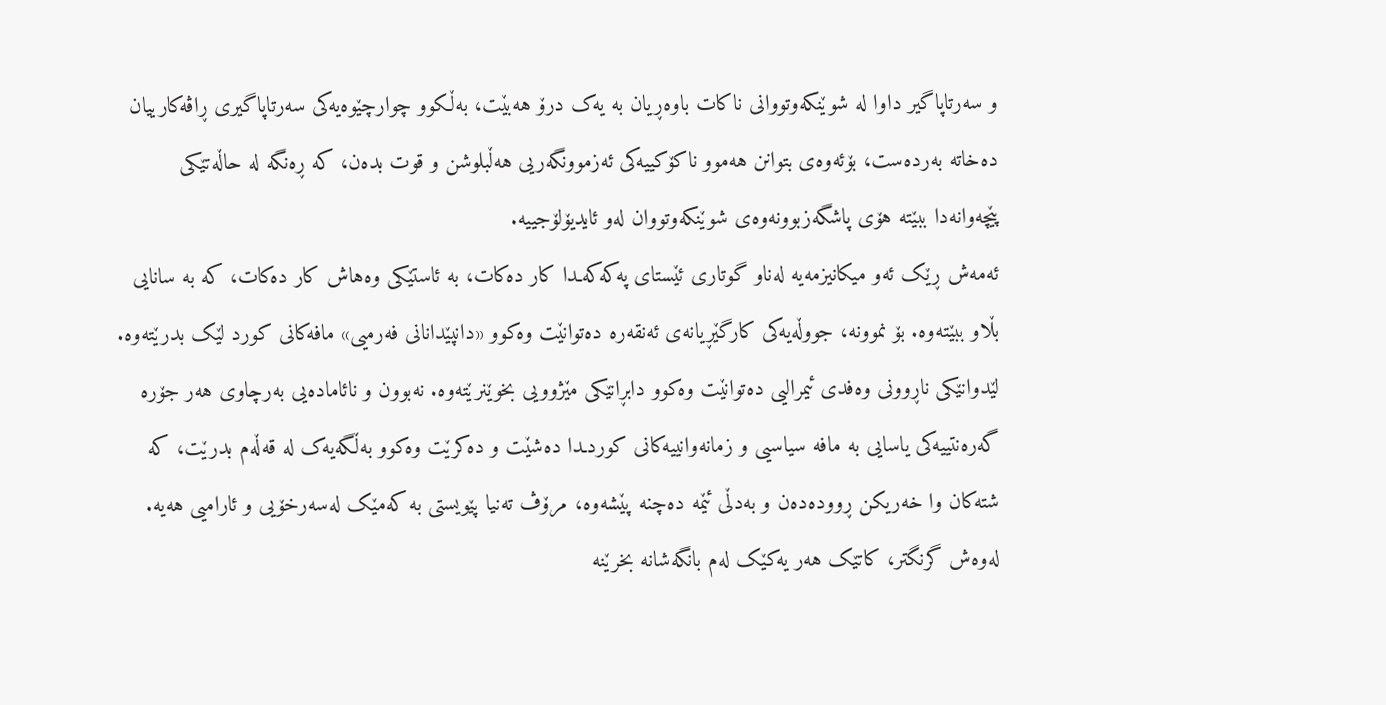و سەرتاپاگیر داوا لە شوێنکەوتووانی ناکات باوەڕیان بە یەک درۆ هەبێت، بەڵکوو چوارچێوەیەکی سەرتاپاگیری ڕاڤەکارییان دەخاتە بەردەست، بۆئەوەی بتوانن هەموو ناکۆکییەکی ئەزموونگەریی هەڵبلوشن و قوت بدەن، کە ڕەنگە لە حاڵەتێکی پێچەوانەدا ببێتە هۆی پاشگەزبوونەوەی شوێنکەوتووان لەو ئایدیۆلۆجییە.
ئەمەش ڕێک ئەو میکانیزمەیە لەناو گوتاری ئێستای پەکەکەـدا کار دەکات، بە ئاستێکی وەهاش کار دەکات، کە بە سانایی بڵاو ببێتەوە. بۆ نموونە، جووڵەیەکی کارگێڕیانەی ئەنقەرە دەتوانێت وەکوو «دانپێدانانی فەرمیی» مافەکانی کورد لێک بدرێتەوە. لێدوانێکی ناڕوونی وەفدی ئیمرالیی دەتوانێت وەکوو دابڕانێکی مێژوویی بخوێنرێتەوە. نەبوون و نائامادەیی بەرچاوی هەر جۆرە گەرەنتییەکی یاسایی بە مافە سیاسیی و زمانەوانییەکانی کوردـدا دەشێت و دەکرێت وەکوو بەڵگەیەک لە قەڵەم بدرێت، کە شتەکان وا خەریکن ڕوودەدەن و بەدڵی ئێمە دەچنە پێشەوە، مرۆڤ تەنیا پێویستی بە کەمێک لەسەرخۆیی و ئارامیی هەیە. لەوەش گرنگتر، کاتێک هەر یەکێک لەم بانگەشانە بخرێنە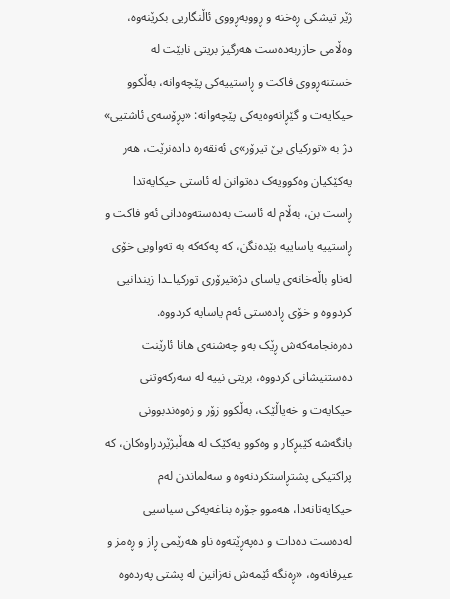ژێر تیشکی ڕەخنە و ڕووبەڕووی ئاڵنگاریی بکرێنەوە، وەڵامی حازربەدەست هەرگیز بریتی نابێت لە خستنەڕووی فاکت و ڕاستییەکی پێچەوانە، بەڵکوو حیکایەت و گێڕانەوەیەکی پێچەوانە: «پڕۆسەی ئاشتیی» دژ بە «تورکیای بێ تیرۆر»ی ئەنقەرە دادەنرێت، هەر یەکێکیان وەکوویەک دەتوانن لە ئاستی حیکایەتدا ڕاست بن، بەڵام لە ئاست بەدەستەوەدانی ئەو فاکت و ڕاستییە یاساییە بێدەنگن، کە پەکەکە بە تەواویی خۆی لەناو باڵەخانەی یاسای دژەتیرۆری تورکیاـدا زیندانیی کردووە و خۆی ڕادەستی ئەم یاسایە کردووە. دەرەنجامەکەش ڕێک بەو چەشنەی هانا ئارێنت دەستنیشانی کردووە، بریتی نییە لە سەرکەوتنی حیکایەت و خەیاڵێک، بەڵکوو زۆر و زەوەندبوونی بانگەشە کێبڕکار و وەکوو یەکێک لە هەڵبژێردراوەکان، کە پراکتیکی پشتڕاستکردنەوە و سەلماندن لەم حیکایەتانەدا، هەموو جۆرە بناغەیەکی سیاسیی لەدەست دەدات و دەپەڕێتەوە ناو هەرێمی ڕاز و ڕەمز و عیرفانەوە، «ڕەنگە ئێمەش نەزانین لە پشتی پەردەوە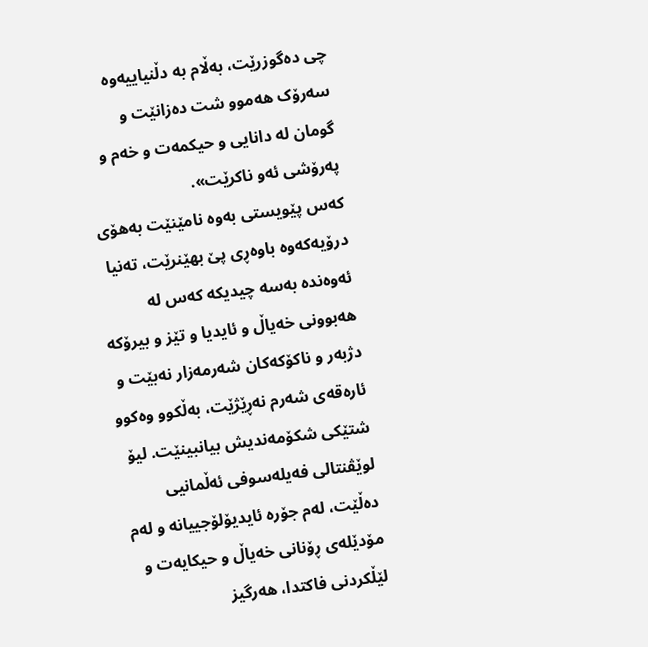چی دەگوزرێت، بەڵام بە دڵنیاییەوە سەرۆک هەموو شت دەزانێت و گومان لە دانایی و حیکمەت و خەم و پەرۆشی ئەو ناکرێت».
کەس پێویستی بەوە نامێنێت بەهۆی درۆیەکەوە باوەڕی پێ بهێنرێت، تەنیا ئەوەندە بەسە چیدیکە کەس لە هەبوونی خەیاڵ و ئایدیا و تێز و بیرۆکە دژبەر و ناکۆکەکان شەرمەزار نەبێت و ئارەقەی شەرم نەڕێژێت، بەڵکوو وەکوو شتێکی شکۆمەندیش بیانبینێت. لیۆ لوێڤنتالی فەیلەسوفی ئەڵمانیی دەڵێت، لەم جۆرە ئایدیۆلۆجییانە و لەم مۆدێلەی ڕۆنانی خەیاڵ و حیکایەت و لێڵکردنی فاکتدا، هەرگیز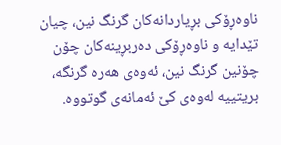ناوەڕۆکی بڕیاردانەکان گرنگ نین، چیان تێدایە و ناوەڕۆکی دەربڕینەکان چۆن چۆنین گرنگ نین، ئەوەی هەرە گرنگە، بریتییە لەوەی کێ ئەمانەی گوتووە.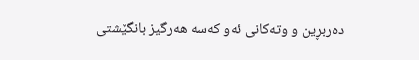دەربڕین و وتەکانی ئەو کەسە هەرگیز بانگێشتی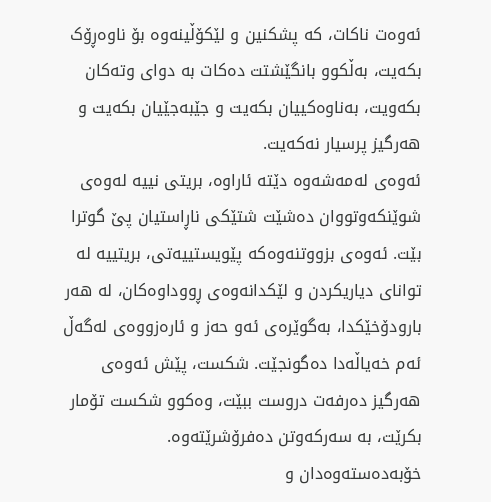ئەوەت ناکات، کە پشکنین و لێکۆڵینەوە بۆ ناوەڕۆک بکەیت، بەڵکوو بانگێشتت دەکات بە دوای وتەکان بکەویت، بەناوەکییان بکەیت و جێبەجێیان بکەیت و هەرگیز پرسیار نەکەیت.
ئەوەی لەمەشەوە دێتە ئاراوە، بریتی نییە لەوەی شوێنکەوتووان دەشێت شتێکی ناڕاستیان پێ گوترا بێت. ئەوەی بزووتنەوەکە پێویستییەتی، بریتییە لە توانای دیاریکردن و لێکدانەوەی ڕووداوەکان، لە هەر بارودۆخێکدا، بەگوێرەی ئەو حەز و ئارەزووەی لەگەڵ ئەم خەیاڵەدا دەگونجێت. شکست، پێش ئەوەی هەرگیز دەرفەت دروست ببێت، وەکوو شکست تۆمار بکرێت، بە سەرکەوتن دەفرۆشرێتەوە. خۆبەدەستەوەدان و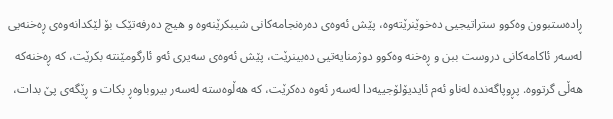ڕادەستبوون وەکوو ستراتیجیی دەخوێنرێتەوە، پێش ئەوەی دەرەنجامەکانی شیبکرێنەوە و هیچ دەرفەتێک بۆ لێکدانەوەی ڕەخنەیی لەسەر ئاکامەکانی دروست ببن و ڕەخنە وەکوو دوژمنایەتیی دەبینرێت، پێش ئەوەی سەیری ئەو ئارگومێنتە بکرێت، کە ڕەخنەکە هەڵی گرتووە. پڕوپاگەندە لەناو ئەم ئایدیۆلۆجییەدا لەسەر ئەوە دەکرێت، کە هەڵوەستە لەسەر بیروباوەڕ بکات و ڕێگەی پێ بدات،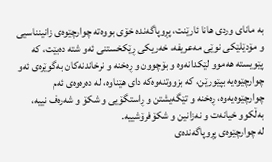بە مانای وردی هانا ئارێنت، پڕوپاگەندە خۆی بووەتە چوارچێوەی زانینناسیی و مۆدێلێکی نوێی مەعریفە، خەریکی ڕێکخستنی ئەو شتە دەبێت، کە پێویستە هەموو لێکدانەوە و بۆچوون و ڕەخنە و نرخاندنەکان بەگوێرەی ئەو چوارچێوەیە بپێورێن، کە بزووتنەوەکە دای هێناوە، لە دەرەوەی ئەم چوارچێوەیەوە، ڕەخنە و تێگەیشتن و ڕاستگۆیی و شکۆ و شەرەف نییە، بەڵکوو خیانەت و نەزانین و شکۆفرۆشییە.
لە چوارچێوەی پڕوپاگەندەی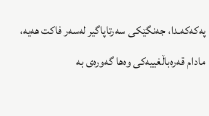پەکەکەـدا، جەنگێکی سەرتاپاگیر لەسەر فاکت هەیە، مادام قەرەباڵغییەکی وەها گەورەی بە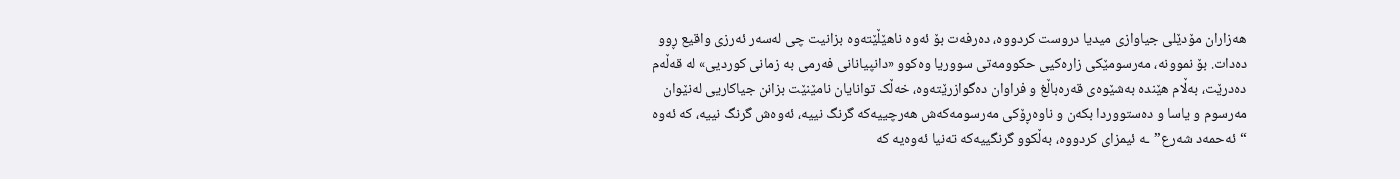هەزاران مۆدێلی جیاوازی میدیا دروست کردووە، دەرفەت بۆ ئەوە ناهێڵێتەوە بزانیت چی لەسەر ئەرزی واقیع ڕوو دەدات. بۆ نموونە، مەرسومێکی زارەکیی حکوومەتی سووریا وەکوو «دانپیانانی فەرمی بە زمانی کوردیی» لە قەڵەم دەدرێت، بەڵام هێندە بەشێوەی قەرەباڵغ و فراوان دەگوازرێتەوە، خەڵک توانایان نامێنێت بزانن جیاکاریی لەنێوان مەرسوم و یاسا و دەستووردا بکەن و ناوەڕۆکی مەرسومەکەش هەرچییەکە گرنگ نییە، ئەوەش گرنگ نییە، کە ئەوە “ئەحمەد شەرع”ـە ئیمزای کردووە، بەڵکوو گرنگییەکە تەنیا ئەوەیە کە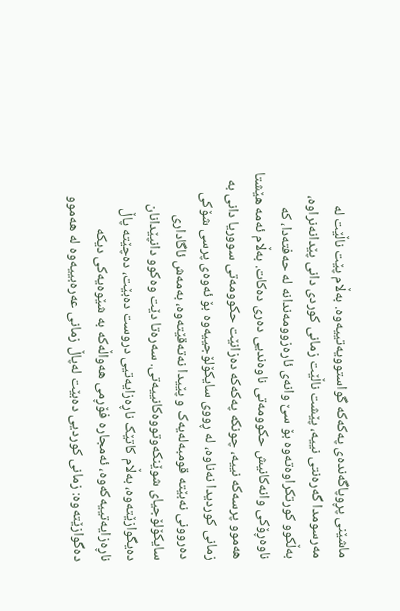ماشێنی پڕوپاگەندەی پەکەکە گواستوویەتییەوە. بەڵام پێت ناڵێت لە مەرسومدا گەرەنتی نییە، پێشت ناڵێت زمانی کوردی دانی پێدانەنراوە، بەڵکوو کورتکراوەتەوە بۆ سێ وانەی ئارەزوومەندانە لە حەفتەدا، کە ناوەڕۆکی وانەکانیش حکوومەتی ناوەندیی دەری دەکات. بەڵام ئەمە هێشتا هەموو پرسەکە نییە، چونکە پەکەکە دەزانێت حکوومەتی سووریا دانی بە زمانی کوردیدا نەناوە، لە ڕووی سایکۆلۆجییەوە بۆ ئەوەی پرسی شۆکی دەروونی نەبێتە قومبەلەیەک و پێیدا نەتەقێتەوە، بەمەش ئاگاداری سایکۆلۆجیای شوێنکەوتووەکانییەتی. سەرەتا دێت وەکوو دانپێدانان دەیگوازێتەوە، بەڵام کاتێک ناڕەزایەتیی دروست دەبێت، دەچێتە پاڵ ناڕەزایەتییەکەوە، ئەمجارە فۆڕمی هەواڵەکە بە شێوەیەکی دیکە دەگوازێتەوە: زمانی کوردیی دەبێت لەپاڵ زمانی عەرەبییەوە لە هەموو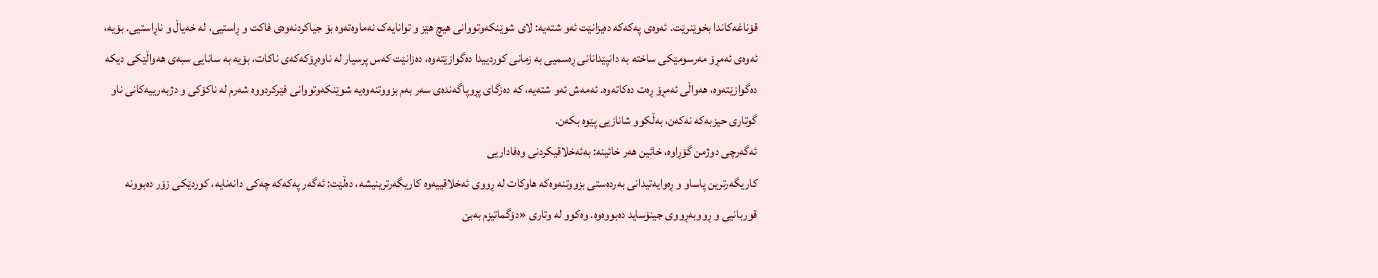قۆناغەکاندا بخوێنرێت. ئەوەی پەکەکە دەیزانێت ئەو شتەیە: لای شوێنکەوتووانی هیچ هێز و توانایەک نەماوەتەوە بۆ جیاکردنەوەی فاکت و ڕاستیی، لە خەیاڵ و ناڕاستیی. بۆیە، ئەوەی ئەمڕۆ مەرسومێکی ساختە بە دانپێدانانی ڕەسمیی بە زمانی کوردییدا دەگوازێتەوە، دەزانێت کەس پرسیار لە ناوەڕۆکەکەی ناکات، بۆیە بە سانایی سبەی هەواڵێکی دیکە دەگوازێتەوە، هەواڵی ئەمڕۆ ڕەت دەکاتەوە. ئەمەش ئەو شتەیە، کە دەزگای پڕوپاگەندەی سەر بەم بزووتنەوەیە شوێنکەوتووانی فێرکردووە شەرم لە ناکۆکی و دژبەرییەکانی ناو گوتاری حیزبەکە نەکەن، بەڵکوو شانازیی پێوە بکەن.
ئەگەرچی دوژمن گۆڕاوە، خائین هەر خائینە: بەئەخلاقیکردنی وەفاداریی
کاریگەرترین پاساو و ڕەوایەتیدانی بەردەستی بزووتنەوەکە هاوکات لە ڕووی ئەخلاقییەوە کاریگەرترینیشە، دەڵێت: ئەگەر پەکەکە چەکی دانەنایە، کوردێکی زۆر دەبوونە قوربانیی و ڕووبەڕووی جینۆساید دەبووەوە. وەکوو لە وتاری «دۆگماتیزم بەبێ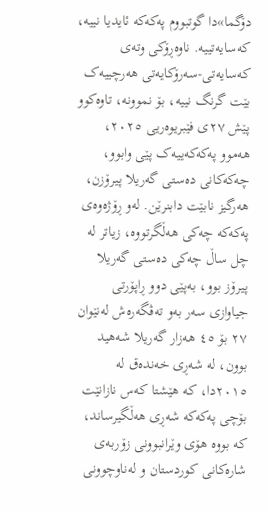دۆگما»دا گوتبووم پەکەکە ئایدیا نییە، کەسایەتییە. ناوەڕۆکی وتەی کەسایەتی-سەرۆکایەتی هەرچییەک بێت گرنگ نییە، بۆ نموونە، تاوەکوو پێش ٢٧ی فێبریوەریی ٢٠٢٥، هەموو پەکەکەییەک پێی وابوو، چەکەکانی دەستی گەریلا پیرۆزن، هەرگیز نابێت دابنرێن. لەو ڕۆژەوەی پەکەکە چەکی هەڵگرتووە، زیاتر لە چل ساڵ چەکی دەستی گەریلا پیرۆز بوو، بەپێی دوو ڕاپۆرتی جیاوازی سەر بەو تەڤگەرەش لەنێوان ٢٧ بۆ ٤٥ هەزار گەریلا شەهید بوون، لە شەڕی خەندەق لە ٢٠١٥دا، کە هێشتا کەس نازانێت بۆچی پەکەکە شەڕی هەڵگیرساند، کە بووە هۆی وێرانبوونی زۆربەی شارەکانی کوردستان و لەناوچوونی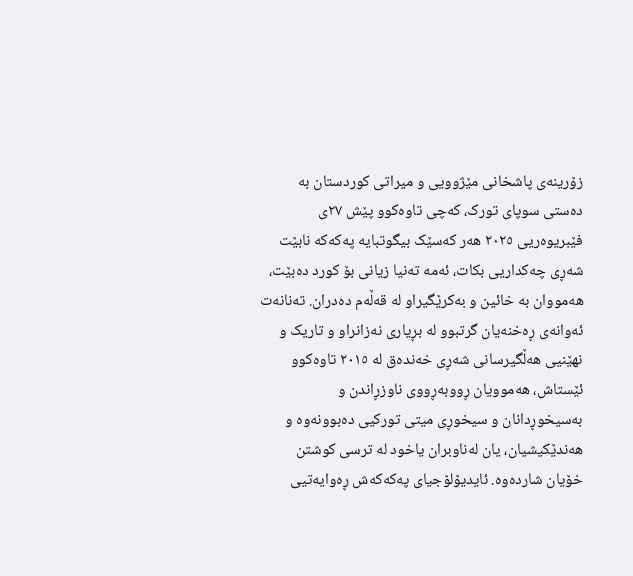زۆرینەی پاشخانی مێژوویی و میراتی کوردستان بە دەستی سوپای تورک، کەچی تاوەکوو پێش ٢٧ی فێبریوەریی ٢٠٢٥ هەر کەسێک بیگوتبایە پەکەکە نابێت شەڕی چەکداریی بکات، ئەمە تەنیا زیانی بۆ کورد دەبێت، هەمووان بە خائین و بەکرێگیراو لە قەڵەم دەدران. تەنانەت ئەوانەی ڕەخنەیان گرتبوو لە بڕیاری نەزانراو و تاریک و نهێنیی هەڵگیرسانی شەڕی خەندەق لە ٢٠١٥ تاوەکوو ئێستاش، هەموویان ڕووبەڕووی ناوزڕاندن و بەسیخوڕدانان و سیخوڕی میتی تورکیی دەبوونەوە و هەندێکیشیان، یان لەناوبران یاخود لە ترسی کوشتن خۆیان شاردەوە. ئایدیۆلۆجیای پەکەکەش ڕەوایەتیی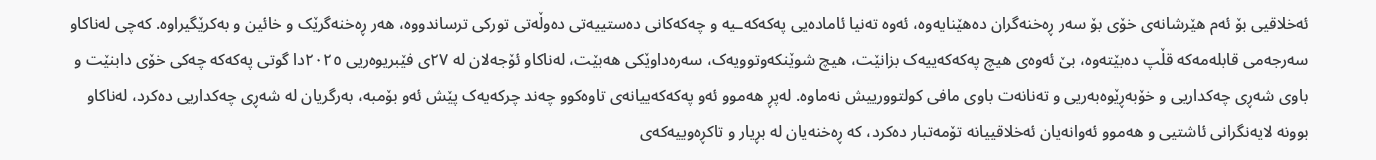ئەخلاقیی بۆ ئەم هێرشانەی خۆی بۆ سەر ڕەخنەگران دەهێنایەوە، ئەوە تەنیا ئامادەیی پەکەکەـیە و چەکەکانی دەستییەتی دەوڵەتی تورکی ترساندووە، هەر ڕەخنەگرێک و خائین و بەکرێگیراوە. کەچی لەناکاو سەرجەمی قابلەمەکە قڵپ دەبێتەوە، بێ ئەوەی هیچ پەکەکەییەک بزانێت، هیچ شوێنکەوتوویەک، سەرەداوێکی هەبێت، لەناکاو ئۆجەلان لە ٢٧ی فێبریوەریی ٢٠٢٥دا گوتی پەکەکە چەکی خۆی دابنێت و باوی شەڕی چەکداریی و خۆبەڕێوەبەریی و تەنانەت باوی مافی کولتوورییش نەماوە. لەپڕ هەموو ئەو پەکەکەییانەی تاوەکوو چەند چرکەیەک پێش ئەو بۆمبە، بەرگریان لە شەڕی چەکداریی دەکرد، لەناکاو بوونە لایەنگرانی ئاشتیی و هەموو ئەوانەیان ئەخلاقییانە تۆمەتبار دەکرد، کە ڕەخنەیان لە بڕیار و تاکڕەوییەکەی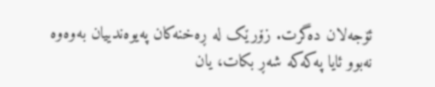ئۆجەلان دەگرت. زۆرێک لە ڕەخنەکان پەیوەندییان بەوەوە نەبوو ئایا پەکەکە شەڕ بکات، یان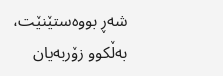شەڕ بووەستێنێت، بەڵکوو زۆربەیان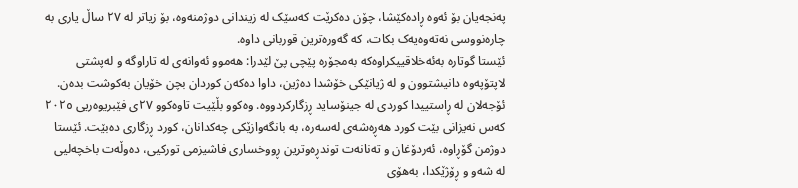پەنجەیان بۆ ئەوە ڕادەکێشا، چۆن دەکرێت کەسێک لە زیندانی دوژمنەوە، بۆ زیاتر لە ٢٧ ساڵ یاری بە چارەنووسی نەتەوەیەک بکات، کە گەورەترین قوربانی داوە.
ئێستا گوتارە بەئەخلاقییکراوەکە بەمجۆرە پێچی پێ لێدرا: هەموو ئەوانەی لە تاراوگە و لەپشتی لاپتۆپەوە دانیشتوون و لە ژیانێکی خۆشدا دەژین، داوا دەکەن کوردان بچن خۆیان بەکوشت بدەن. ئۆجەلان لە ڕاستییدا کوردی لە جینۆساید ڕزگارکردووە. وەکوو بڵێیت تاوەکوو ٢٧ی فێبریوەریی ٢٠٢٥ کەس نەیزانی بێت کورد هەڕەشەی لەسەرە، بە بانگەوازێکی چەکدانان، کورد ڕزگاری دەبێت. ئێستا دوژمن گۆڕاوە، ئەردۆغان و تەنانەت توندڕەوترین ڕووخساری فاشیزمی تورکیی، دەوڵەت باخچەلیی لە شەو و ڕۆژێکدا، بەهۆی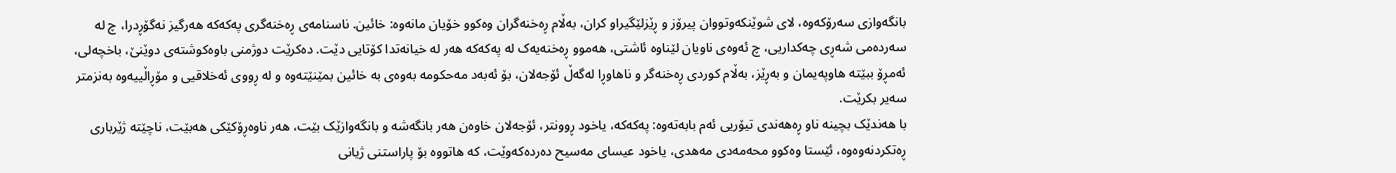بانگەوازی سەرۆکەوە، لای شوێنکەوتووان پیرۆز و ڕێزلێگیراو کران، بەڵام ڕەخنەگران وەکوو خۆیان مانەوە: خائین. ناسنامەی ڕەخنەگری پەکەکە هەرگیز نەگۆڕدرا، چ لە سەردەمی شەڕی چەکداریی، چ ئەوەی ناویان لێناوە ئاشتی، هەموو ڕەخنەیەک لە پەکەکە هەر لە خیانەتدا کۆتایی دێت. دەکرێت دوژمنی باوەکوشتەی دوێنێ، باخچەلی، ئەمڕۆ ببێتە هاوپەیمان و بەڕێز، بەڵام کوردی ڕەخنەگر و ناهاوڕا لەگەڵ ئۆجەلان، بۆ ئەبەد مەحکومە بەوەی بە خائین بمێنێتەوە و لە ڕووی ئەخلاقیی و مۆڕاڵییەوە بەنزمتر سەیر بکرێت.
با هەندێک بچینە ناو ڕەهەندی تیۆریی ئەم بابەتەوە: پەکەکە، یاخود ڕوونتر، ئۆجەلان خاوەن هەر بانگەشە و بانگەوازێک بێت، هەر ناوەڕۆکێکی هەبێت، ناچێتە ژێرباری ڕەتکردنەوەوە، ئێستا وەکوو محەمەدی مەهدی، یاخود عیسای مەسیح دەردەکەوێت، کە هاتووە بۆ پاراستنی ژیانی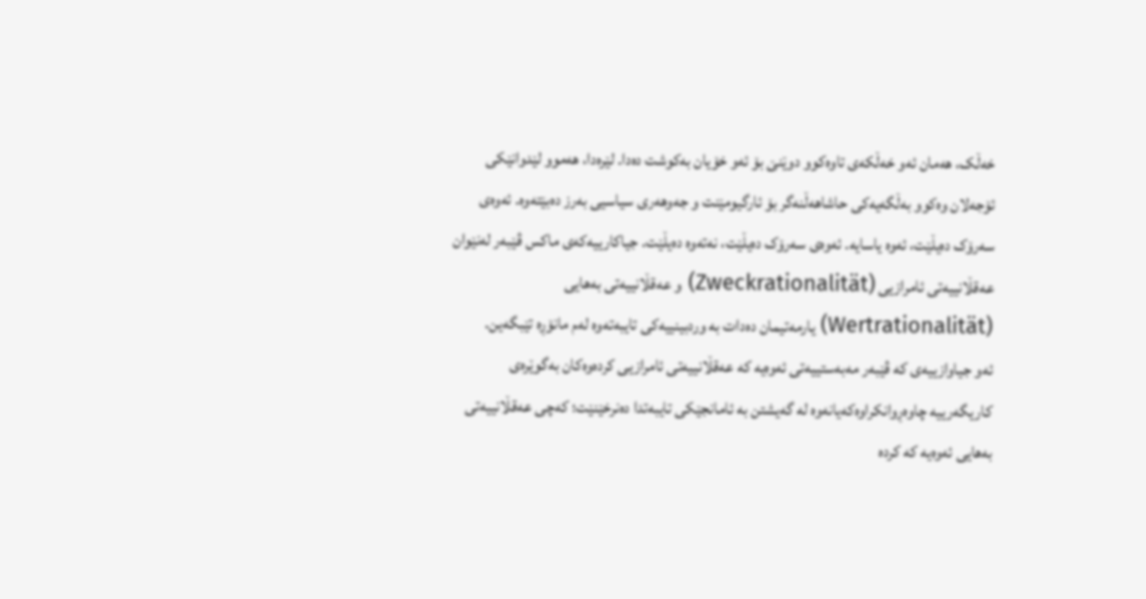خەڵک، هەمان ئەو خەڵکەی تاوەکوو دوێنێ بۆ ئەو خۆیان بەکوشت دەدا. لێرەدا، هەموو لێدوانێکی ئۆجەلان وەکوو بەڵگەیەکی حاشاهەڵنەگر بۆ ئارگیومێنت و جەوهەری سیاسیی بەرز دەبێتەوە. ئەوەی سەرۆک دەیڵێت، ئەوە یاسایە. ئەوەی سەرۆک دەیڵێت، نەتەوە دەیڵێت. جیاکارییەکەی ماکس ڤێبەر لەنێوان عەقڵانییەتی ئامرازیی (Zweckrationalität) و عەقڵانییەتی بەهایی (Wertrationalität) یارمەتیمان دەدات بە وردبینییەکی تایبەتەوە لەم مانۆڕە تێبگەین.
ئەو جیاوازییەی کە ڤێبەر مەبەستییەتی ئەوەیە کە عەقڵانییەتی ئامرازیی کردەوەکان بەگوێرەی کاریگەرییە چاوەڕوانکراوەکەیانەوە لە گەیشتن بە ئامانجێکی تایبەتدا دەنرخێنێت؛ کەچی عەقڵانییەتی بەهایی ئەوەیە کە کردە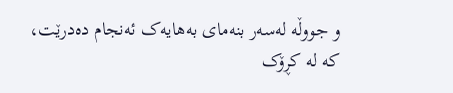و جووڵە لەسەر بنەمای بەهایەک ئەنجام دەدرێت، کە لە کڕۆک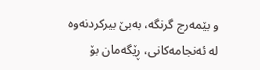و بێمەرج گرنگە، بەبێ بیرکردنەوە لە ئەنجامەکانی، ڕێگەمان بۆ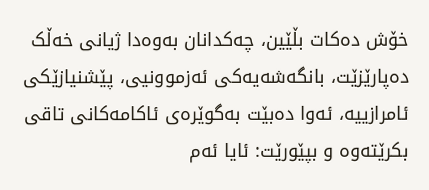خۆش دەکات بڵێین، چەکدانان بەوەدا ژیانی خەڵک دەپارێزێت، بانگەشەیەکی ئەزموونیی، پێشنیازێکی ئامرازییە، ئەوا دەبێت بەگوێرەی ئاکامەکانی تاقی بکرێتەوە و بپێورێت: ئایا ئەم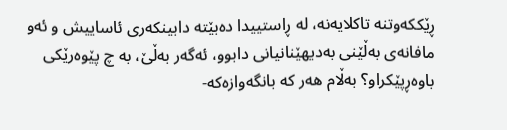ڕێککەوتنە تاکلایەنە، لە ڕاستییدا دەبێتە دابینکەری ئاساییش و ئەو مافانەی بەڵێنی بەدیهێنانیانی دابوو، ئەگەر بەڵێ، بە چ پێوەرێکی باوەڕپێکراو؟ بەڵام هەر کە بانگەوازەکە-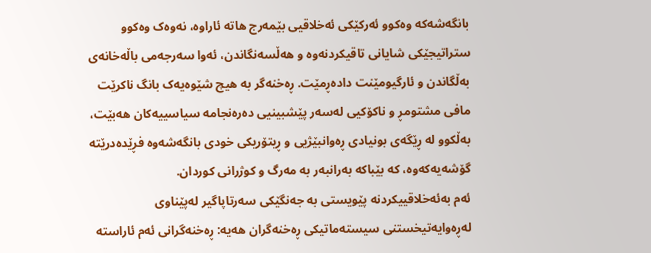بانگەشەکە وەکوو ئەرکێکی ئەخلاقیی بێمەرج هاتە ئاراوە، نەوەک وەکوو ستراتیجێکی شایانی تاقیکردنەوە و هەڵسەنگاندن، ئەوا سەرجەمی باڵەخانەی بەڵگاندن و ئارگیومێنت دادەڕمێت. ڕەخنەگر بە هیچ شێوەیەک بانگ ناکرێت مافی مشتومڕ و ناکۆکیی لەسەر پێشبینیی دەرەنجامە سیاسییەکان هەبێت، بەڵکوو لە ڕێگەی بونیادی ڕەوانبێژیی و ڕیتۆریکی خودی بانگەشەوە فڕێدەدرێتە گۆشەیەکەوە، کە بێباکە بەرانبەر بە مەرگ و کوژرانی کوردان.
ئەم بەئەخلاقییکردنە پێویستی بە جەنگێکی سەرتاپاگیر لەپێناوی لەڕەوایەتیخستنی سیستەماتیکی ڕەخنەگران هەیە: ڕەخنەگرانی ئەم ئاراستە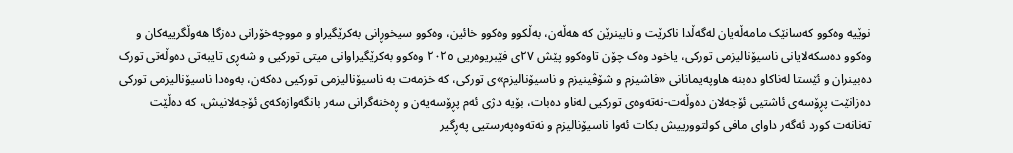نوێیە وەکوو کەسانێک مامەڵەیان لەگەڵدا ناکرێت و نابینرێن کە هەڵەن، بەڵکوو وەکوو خائین، وەکوو سیخوڕانی بەکرێگیراو و مووچەخۆرانی دەزگا هەوڵگرییەکان و وەکوو دەسکەلایانی ناسیۆنالیزمی تورکی، یاخود وەک چۆن تاوەکوو پێش ٢٧ی فێبریوەریی ٢٠٢٥ وەکوو بەکرێگیراوانی میتی تورکیی و شەڕی تایبەتی دەوڵەتی تورک دەبینران و ئێستا لەناکاو دەبنە هاوپەیمانانی «فاشیزم و شۆڤینیزم و ناسیۆنالیزم»ی تورکی، کە خزمەت بە ناسیۆنالیزمی تورکیی دەکەن، بەوەدا ناسیۆنالیزمی تورکی دەزانێت پڕۆسەی ئاشتیی ئۆجەلان دەوڵەت-نەتەوەی تورکیی لەناو دەبات، بۆیە دژی ئەم پڕۆسەیەن و ڕەخنەگرانی سەر بانگەوازەکەی ئۆجەلانیش، کە دەڵێت تەنانەت کورد ئەگەر داوای مافی کولتوورییش بکات ئەوا ناسیۆنالیزم و نەتەوەپەرستیی پەڕگیر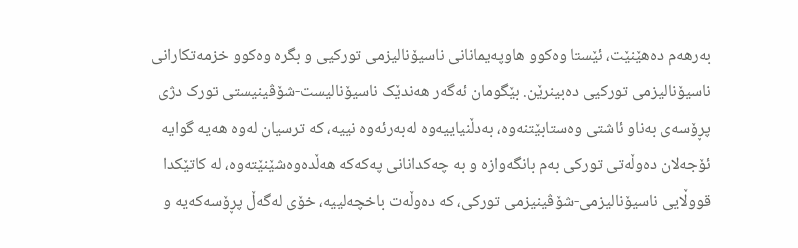بەرهەم دەهێنێت، ئێستا وەکوو هاوپەیمانانی ناسیۆنالیزمی تورکیی و بگرە وەکوو خزمەتکارانی ناسیۆنالیزمی تورکیی دەبینرێن. بێگومان ئەگەر هەندێک ناسیۆنالیست-شۆڤینیستی تورک دژی پڕۆسەی بەناو ئاشتی وەستابێتنەوە، بەدڵنیاییەوە لەبەرئەوە نییە، کە ترسیان لەوە هەیە گوایە ئۆجەلان دەوڵەتی تورکی بەم بانگەوازە و بە چەکدانانی پەکەکە هەڵدەوەشێنێتەوە، لە کاتێکدا قووڵایی ناسیۆنالیزمی-شۆڤینیزمی تورکی، کە دەوڵەت باخچەلییە، خۆی لەگەڵ پڕۆسەکەیە و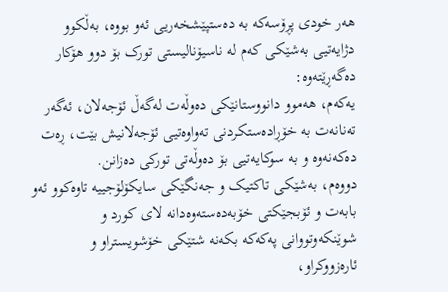هەر خودی پڕۆسەکە بە دەستپێشخەریی ئەو بووە، بەڵکوو دژایەتیی بەشێکی کەم لە ناسیۆنالیستی تورک بۆ دوو هۆکار دەگەڕێتەوە:
یەکەم، هەموو دانووستانێکی دەوڵەت لەگەڵ ئۆجەلان، ئەگەر تەنانەت بە خۆڕادەستکردنی تەواوەتیی ئۆجەلانیش بێت، ڕەت دەکەنەوە و بە سوکایەتیی بۆ دەوڵەتی تورکی دەزانن.
دووەم، بەشێکی تاکتیک و جەنگێکی سایکۆلۆجییە تاوەکوو ئەو بابەت و ئۆبجێکتی خۆبەدەستەوەدانە لای کورد و شوێنکەوتووانی پەکەکە بکەنە شتێکی خۆشویستراو و ئارەزووکراو،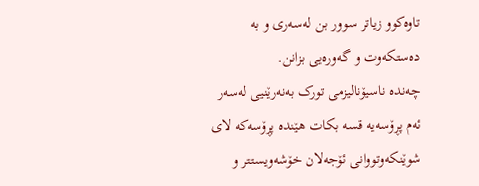تاوەکوو زیاتر سوور بن لەسەری و بە دەستکەوت و گەورەیی بزانن.
چەندە ناسیۆنالیزمی تورک بەنەرێنیی لەسەر ئەم پڕۆسەیە قسە بکات هێندە پڕۆسەکە لای شوێنکەوتووانی ئۆجەلان خۆشەویستتر و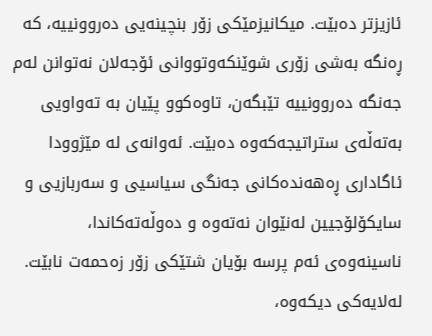ئازیزتر دەبێت. میکانیزمێکی زۆر بنچینەیی دەروونییە، کە ڕەنگە بەشی زۆری شوێنکەوتووانی ئۆجەلان نەتوانن لەم جەنگە دەروونییە تێبگەن، تاوەکوو پێیان بە تەواویی بەتەڵەی ستراتیجەکەوە دەبێت. ئەوانەی لە مێژوودا ئاگاداری ڕەهەندەکانی جەنگی سیاسیی و سەربازیی و سایکۆلۆجیین لەنێوان نەتەوە و دەوڵەتەکاندا، ناسینەوەی ئەم پرسە بۆیان شتێکی زۆر زەحمەت نابێت.
لەلایەکی دیکەوە،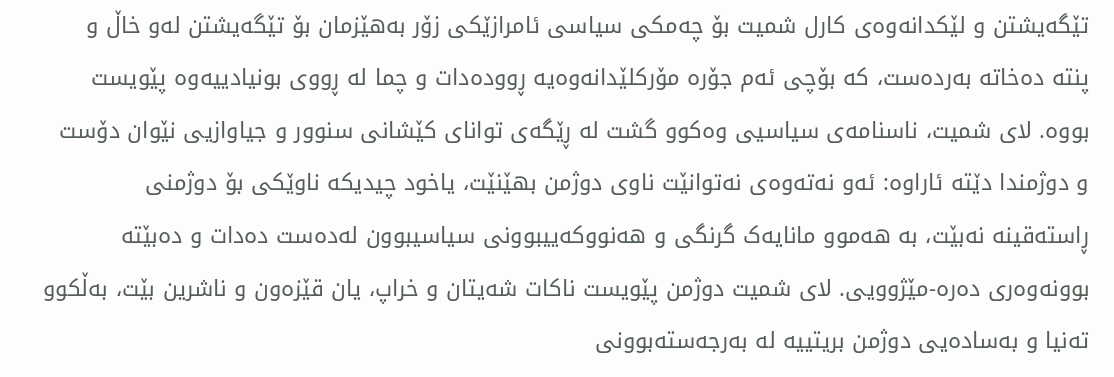تێگەیشتن و لێکدانەوەی کارل شمیت بۆ چەمکی سیاسی ئامرازێکی زۆر بەهێزمان بۆ تێگەیشتن لەو خاڵ و پنتە دەخاتە بەردەست، کە بۆچی ئەم جۆرە مۆرکلێدانەوەیە ڕوودەدات و چما لە ڕووی بونیادییەوە پێویست بووە. لای شمیت، ناسنامەی سیاسیی وەکوو گشت لە ڕێگەی توانای کێشانی سنوور و جیاوازیی نێوان دۆست و دوژمندا دێتە ئاراوە: ئەو نەتەوەی نەتوانێت ناوی دوژمن بهێنێت، یاخود چیدیکە ناوێکی بۆ دوژمنی ڕاستەقینە نەبێت، بە هەموو مانایەک گرنگی و هەنووکەییبوونی سیاسیبوون لەدەست دەدات و دەبێتە بوونەوەری دەرە-مێژوویی. لای شمیت دوژمن پێویست ناکات شەیتان و خراپ، یان قێزەون و ناشرین بێت، بەڵکوو تەنیا و بەسادەیی دوژمن بریتییە لە بەرجەستەبوونی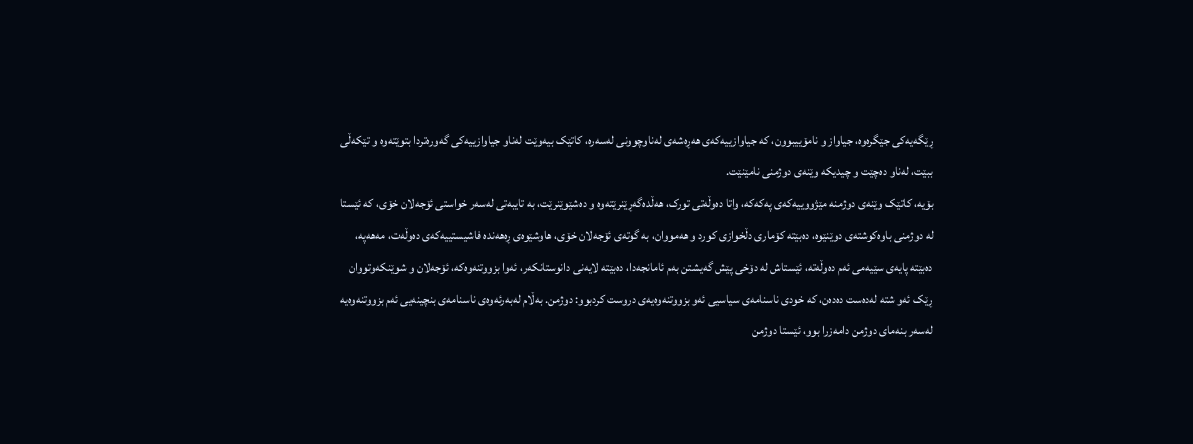ڕێگەیەکی جێگرەوە، جیاواز و نامۆییبوون، کە جیاوازییەکەی هەڕەشەی لەناوچوونی لەسەرە، کاتێک بیەوێت لەناو جیاوازییەکی گەورەتردا بتوێتەوە و تێکەڵی ببێت، لەناو دەچێت و چیدیکە وێنەی دوژمنی نامێنێت.
بۆیە، کاتێک وێنەی دوژمنە مێژووییەکەی پەکەکە، واتا دەوڵەتی تورک، هەڵدەگەڕێنرێتەوە و دەشێوێنرێت، بە تایبەتی لەسەر خواستی ئۆجەلان خۆی، کە ئێستا لە دوژمنی باوەکوشتەی دوێنێوە، دەبێتە کۆماری دڵخوازی کورد و هەمووان، بە گوتەی ئۆجەلان خۆی، هاوشێوەی ڕەهەندە فاشیستییەکەی دەوڵەت، مەهەپە، دەبێتە پایەی سێیەمی ئەم دەوڵەتە، ئێستاش لە دۆخی پێش گەیشتن بەم ئامانجەدا، دەبێتە لایەنی دانوستانکەر، ئەوا بزووتنەوەکە، ئۆجەلان و شوێنکەوتووان ڕێک ئەو شتە لەدەست دەدەن، کە خودی ناسنامەی سیاسیی ئەو بزووتنەوەیەی دروست کردبوو: دوژمن. بەڵام لەبەرئەوەی ناسنامەی بنچینەیی ئەم بزووتنەوەیە لەسەر بنەمای دوژمن دامەزرا بوو، ئێستا دوژمن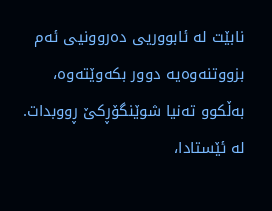نابێت لە ئابووریی دەروونیی ئەم بزووتنەوەیە دوور بکەوێتەوە، بەڵکوو تەنیا شوێنگۆڕکێ ڕووبدات.
لە ئێستادا،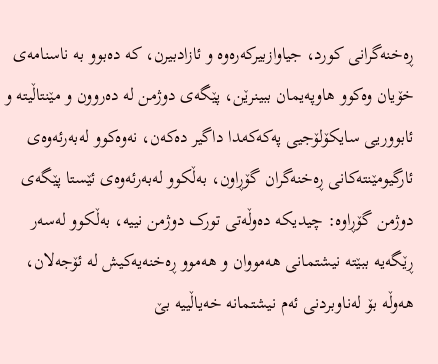ڕەخنەگرانی کورد، جیاوازبیرکەرەوە و ئازادبیرن، کە دەبوو بە ناسنامەی خۆیان وەکوو هاوپەیمان ببینرێن، پێگەی دوژمن لە دەروون و مێنتاڵیتە و ئابووریی سایکۆلۆجیی پەکەکەـدا داگیر دەکەن، نەوەکوو لەبەرئەوەی ئارگیومێنتەکانی ڕەخنەگران گۆڕاون، بەڵکوو لەبەرئەوەی ئێستا پێگەی دوژمن گۆڕاوە: چیدیکە دەوڵەتی تورک دوژمن نییە، بەڵکوو لەسەر ڕێگەیە ببێتە نیشتمانی هەمووان و هەموو ڕەخنەیەکیش لە ئۆجەلان، هەوڵە بۆ لەناوبردنی ئەم نیشتمانە خەیاڵییە بێ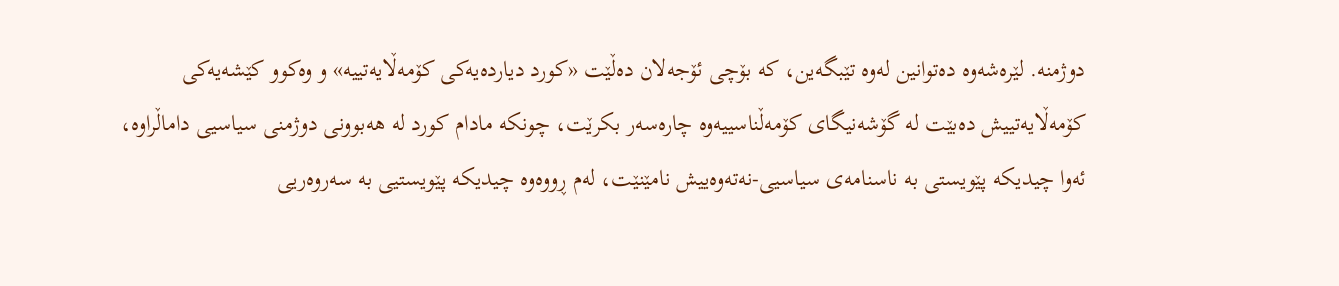دوژمنە. لێرەشەوە دەتوانین لەوە تێبگەین، کە بۆچی ئۆجەلان دەڵێت «کورد دیاردەیەکی کۆمەڵایەتییە» و وەکوو کێشەیەکی کۆمەڵایەتییش دەبێت لە گۆشەنیگای کۆمەڵناسییەوە چارەسەر بکرێت، چونکە مادام کورد لە هەبوونی دوژمنی سیاسیی داماڵراوە، ئەوا چیدیکە پێویستی بە ناسنامەی سیاسیی-نەتەوەییش نامێنێت، لەم ڕووەوە چیدیکە پێویستیی بە سەروەریی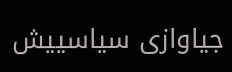جیاوازی سیاسییش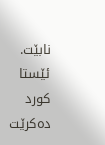نابێت. ئێستا کورد دەکرێت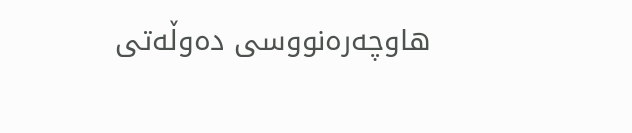هاوچەرەنووسی دەوڵەتی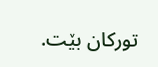تورکان بێت.